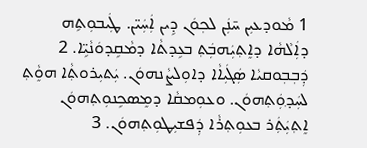1 ܡܵܘܕܥܝܼܢ ܚ̄ܢܲܢ ܠܟ݂ܘܿܢ ܕܹܝܢ ܐܲܚܲܝ̈ܢ. ܛܲܝܒܘܼܬܹܗ ܕܐܲܠܵܗܵܐ ܕܐܸܬ݂ܝܲܗܒܲܬ݂ ܒܥܹܕܬܵܐ ܕܡܵܩܹܕܘܿܢܵܝܹ̈ܐ. 2 ܕܲܒ݂ܒ݂ܘܩܝܵܐ ܣܲܓܿܝܼܐܵܐ ܕܐܘܼܠܨܵܢܗܘܿܢ. ܝܲܬܝܼܪܘܬ݂ܵܐ ܗܘܸܵܬ݂ ܠܚܲܕ݂ܘܲܬ݂ܗܘܿܢ. ܘܥܘܼܡܩܵܐ ܕܡܸܣܟܹܢܘܼܬ݂ܗܘܿܢ ܐܸܬ݂ܝܲܬܲܪ ܒܥܘܼܬ݂ܪܵܐ ܕܲܦܫܝܼܛܘܼܬ݂ܗܘܿܢ. 3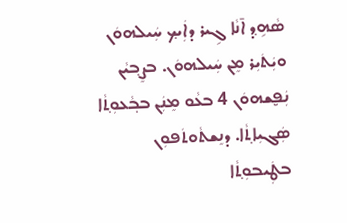ܣܵܗܹܕ݂ ܐ̄ܢܵܐ ܓܹܝܪ ܕܐܲܝܟ݂ ܚܲܝܠܗܘܿܢ ܘܝܲܬܿܝܼܪ ܡܸܢ ܚܲܝܠܗܘܿܢ. ܒܨܸܒ݂ܝܵܢ ܢܲܦ̮ܫܗܘܿܢ 4 ܒܥܵܘ ܡܸܢܲܢ ܒܒ݂ܵܥܘܼܬ݂ܵܐ ܣܲܓܝܼܐܬ݂ܵܐ. ܕܢܸܫܬܵܘܬܿܦܘܼܢ ܒܛܲܝܒܘܼܬ݂ܵܐ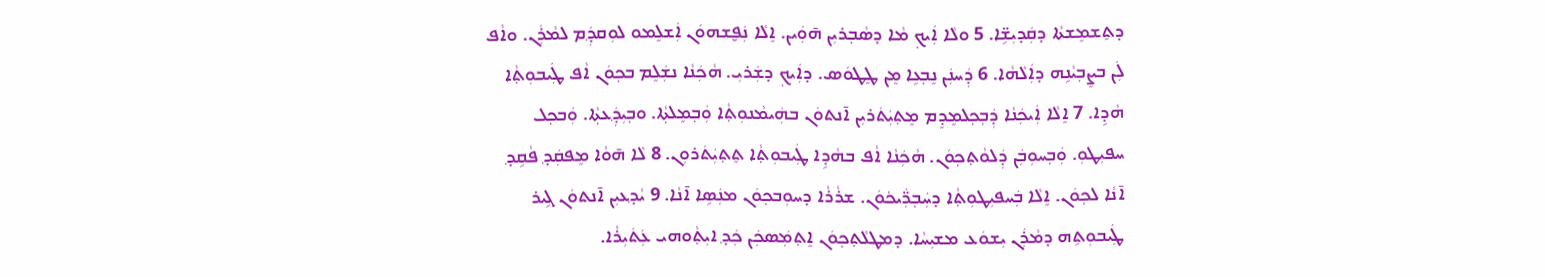ܕܬܸܫܡܸܫܬܵܐ ܕܩܲܕܝܼܫܹ̈ܐ. 5 ܘܠܵܐ ܐܲܝܟ݂ ܡܵܐ ܕܣܵܒ݂ܪܝܼܢ ܗ̄ܘܲܝܢ. ܐܸܠܵܐ ܢܲܦ̮ܫܗܘܿܢ ܐܲܫܠܸܡܘ ܠܘܼܩܕ݂ܲܡ ܠܡܵܪܲܢ. ܘܐܵܦ ܠܲܢ ܒܨܸܒ݂ܝܵܢܹܗ ܕܐܲܠܵܗܵܐ. 6 ܕܲܚܢܲܢ ܢܸܒ݂ܥܹܐ ܡܸܢ ܛܸܛܘܿܣ. ܕܐܲܝܟ݂ ܕܫܲܪܝܼ. ܗܵܟܲܢܵܐ ܢܫܲܠܸܡ ܒܟ݂ܘܿܢ ܐܵܦ ܛܲܝܒܘܼܬ݂ܵܐ ܗܵܕܹܐ. 7 ܐܸܠܵܐ ܐܲܝܟܲܢܵܐ ܕܲܒ݂ܟ݂ܠܡܸܕܸܡ ܡܸܬ݂ܝܲܬܿܪܝܼܢ ܐ̄ܢܬܘܿܢ ܒܗܲܝܡܵܢܘܼܬ݂ܵܐ ܘܲܒ݂ܡܸܠܬ݂ܵܐ. ܘܒ݂ܝܼܕ݂ܲܥܬ݂ܵܐ. ܘܲܒܟ݂ܠ ܚܦܝܼܛܘܼ. ܘܲܒ݂ܚܘܼܒܲܢ ܕܲܠܘܵܬ݂ܟ݂ܘܿܢ. ܗܵܟܲܢܵܐ ܐܵܦ ܒܗܵܕܹܐ ܛܲܝܒܘܼܬ݂ܵܐ ܬܸܬ݂ܝܲܬܿܪܘܼܢ. 8 ܠܵܐ ܗ̄ܘܵܐ ܡܸܦܩܲܕ݂ ܦܵܩܹܕ݂ ܐ̄ܢܵܐ ܠܟ݂ܘܿܢ. ܐܸܠܵܐ ܒܲܚܦܝܼܛܘܼܬ݂ܵܐ ܕܚܲܒ݂ܪ̈ܲܝܟ݁ܘܿܢ. ܫܪܵܪܵܐ ܕܚܘܼܒܟ݂ܘܿܢ ܡܢܲܣܹܐ ܐ̄ܢܵܐ. 9 ܝܵܕ݂ܥܝܼܢ ܐ̄ܢܬܘܿܢ ܓܹܝܪ ܛܲܝܒܘܼܬܹܗ ܕܡܵܪܲܢ ܝܼܫܘܿܥ ܡܫܝܼܚܵܐ. ܕܡܛܠܵܬ݂ܟ݂ܘܿܢ ܐܸܬ݂ܡܲܣܟܲܢ ܟܲܕ݂ ܐܝܼܬ݂ܵܘܗܝ ܥܲܬܿܝܼܪܵܐ.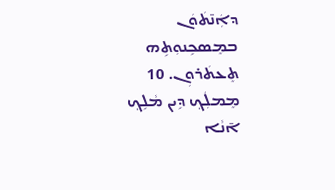ܕܐܲܢ̄ܬܿܘܿܢ ܒܡܸܣܟܹܢܘܼܬܹܗ ܬܸܥܬܿܪܘܼܢ. 10 ܡܸܡܠܲܟ݂ ܕܹܝܢ ܡܵܠܹܟ݂ ܐ̄ܢܵܐ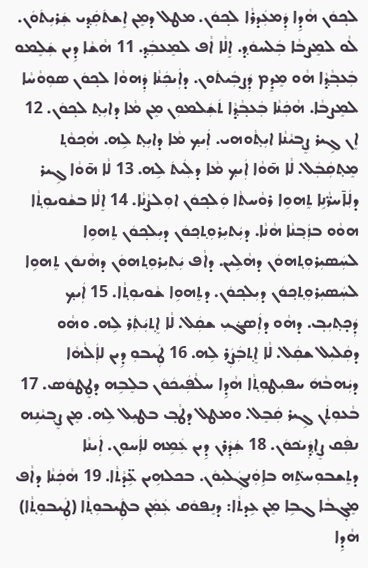ܠܟ݂ܘܿܢ ܗܵܕܹܐ ܕܲܡܥܲܕܪܵܐ ܠܟ݂ܘܿܢ. ܡܛܠ ܕܡܸܢ ܐܸܫܬܿܩܲܕ݂ܝ ܫܲܪܝܼܬܿܘܿܢ. ܠܵܘ ܠܡܸܨܒܵܐ ܒܲܠܚܘܿܕ݂. ܐܸܠܵܐ ܐܵܦ ܠܡܸܥܒܲܕ݂. 11 ܗܵܫܵܐ ܕܹܝܢ ܫܲܠܸܡܘ ܒܲܥܒ݂ܵܕ݂ܵܐ ܗܵܘ ܡܸܕܸܡ ܕܲܨܒܲܝܬܿܘܢ. ܕܐܲܝܟܲܢܵܐ ܕܲܗܘܵܐ ܠܟ݂ܘܿܢ ܣܘܼܘܵܚܵܐ ܠܡܸܨܒܵܐ. ܗܵܟܲܢܵܐ ܒܲܥܒ݂ܵܕ݂ܵܐ ܬܿܫܲܠܡܘܼܢ ܡܸܢ ܡܵܐ ܕܐܝܼܬ݂ ܠܟ݂ܘܿܢ. 12 ܐܸܢ ܓܹܝܪ ܨܸܒ݂ܝܵܢܵܐ ܐܝܼܬ݂ܵܘܗܝ. ܐܲܝܟ݂ ܡܵܐ ܕܐܝܼܬ݂ ܠܹܗ. ܗܵܟ݂ܘܵܬ݂ ܡܸܬ݂ܩܲܒܲܠ. ܠܵܐ ܗ̄ܘܵܐ ܐܲܝܟ݂ ܡܵܐ ܕܠܲܝܬܿ ܠܹܗ. 13 ܠܵܐ ܗ̄ܘܵܐ ܓܹܝܪ ܕܠܲܐ̄ܚܪ̈ܵܢܹܐ ܬܸܗܘܹܐ ܪܘܵܚܬܵܐ ܘܲܠܟ݂ܘܿܢ ܐܘܼܠܨܵܢܵܐ. 14 ܐܸܠܵܐ ܒܫܵܘܝܘܼܬ݂ܵܐ ܗܘܵܘ ܒܙܲܒ݂ܢܵܐ ܗܵܢܵܐ. ܕܝܲܬܝܼܪܘܼܬ݂ܟ݂ܘܿܢ ܕܝܼܠܟ݂ܘܿܢ ܬܸܗܘܹܐ ܠܚܲܣܝܼܪܘܼܬ݂ܗܘܿܢ ܕܗܵܠܹܝܢ. ܕܐܵܦ ܝܲܬܝܼܪܘܼܬ݂ܗܘܿܢ ܕܗܵܢܘܿܢ ܬܸܗܘܹܐ ܠܚܲܣܝܼܪܘܼܬ݂ܟ݂ܘܿܢ ܕܝܼܠܟ݂ܘܿܢ. ܕܬܸܗܘܹܐ ܫܵܘܝܘܼܬ݂ܵܐ. 15 ܐܲܝܟ݂ ܕܲܟ̣ܬ݂ܝܼܒ݂. ܕܗܵܘ ܕܐܲܣܓ݁ܝܼ ܫܩܲܠ. ܠܵܐ ܐܸܬ݂ܝܲܬܲܪ ܠܹܗ. ܘܗܵܘ ܕܩܲܠܝܼܠ ܫܩܲܠ. ܠܵܐ ܐܸܬ݂ܒܲܨܲܪ ܠܹܗ. 16 ܛܲܝܒܘܼ ܕܹܝܢ ܠܐܲܠܵܗܵܐ ܕܝܲܗܒܵܗܿ ܚܦܝܼܛܘܼܬ݂ܵܐ ܗܵܕܹܐ ܚܠܵܦܲܝܟܿܘܿܢ ܒܠܸܒܹܗ ܕܛܸܛܘܿܣ. 17 ܒܵܥܘܼܬܲܢ ܓܹܝܪ ܩܲܒܸܠ. ܘܡܛܠ ܕܛܵܒ݂ ܒܛܝܼܠ ܠܹܗ. ܡܸܢ ܨܸܒ݂ܝܵܢܹܗ ܢܦܲܩ ܨܸܐܕ݂ܲܝܟ݁ܘܿܢ. 18 ܫܲܕܲܪܢ ܕܹܝܢ ܥܲܡܹܗ ܠܐܲܚܘܼܢ. ܐܲܝܢܵܐ ܕܬܸܫܒܘܼܚܬܹ݁ܗ ܒܐܹܘܲܢܓܲܠܝܼܘܿܢ. ܒܟܠܗܹܝܢ ܥܹ̈ܕܵܬܵܐ. 19 ܗܵܟܲܢܵܐ ܕܐܵܦ ܡܸܓ݂ܒܵܐ ܓܒܹܐ ܡܸܢ ܥܹܕܬܵܐ: ܕܢܸܦܘܿܩ ܥܲܡܲܢ ܒܛܲܝܒܘܼܬ݂ܵܐ (ܛܲܝܒܘܼܬ݂ܵܐ) ܗܵܕܹܐ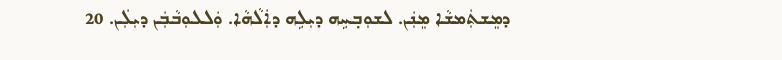ܕܡܸܫܬܲܡܫܵܐ ܡܸܢܲܢ. ܠܫܘܼܒ݂ܚܹܗ ܕܝܼܠܹܗ ܕܐܲܠܵܗܵܐ. ܘܲܠܠܘܼܒܵܒܲܢ ܕܝܼܠܲܢ. 20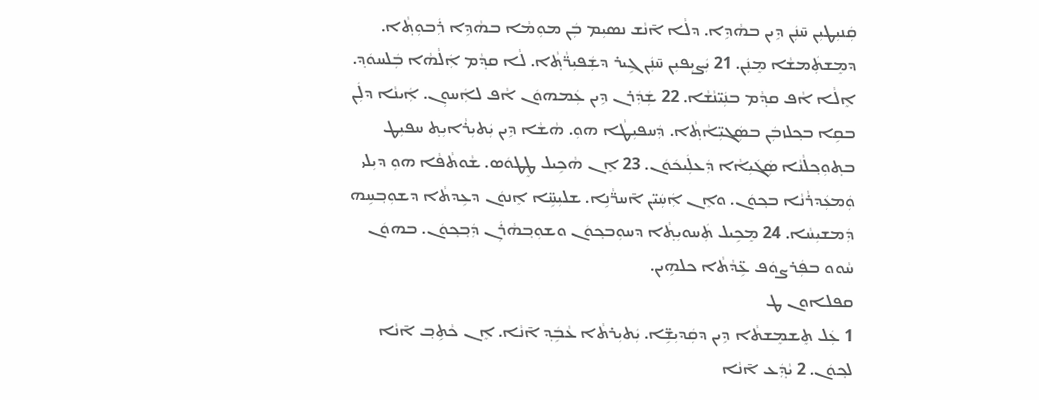ܩܲܢܝܼܛܝܼܢ ܚ̄ܢܲܢ ܕܹܝܢ ܒܗܵܕܹܐ. ܕܠܵܐ ܐ̄ܢܵܫ ܢܣܝܼܡ ܒܲܢ ܡܘܼܡܵܐ ܒܗܵܕܹܐ ܪܲܒܘܼܬ݂ܵܐ. ܕܡܸܫܬܲܡܫܵܐ ܡܸܢܲܢ. 21 ܝܲܨܝܼܦܝܼܢ ܚ̄ܢܲܢ ܓܹܝܪ ܕܫܲܦܝܼܪ̈ܵܬ݂ܵܐ. ܠܵܐ ܩܕ݂ܵܡ ܐܲܠܵܗܵܐ ܒܲܠܚܘܿܕ݂. ܐܸܠܵܐ ܐܵܦ ܩܕ݂ܵܡ ܒܢܲܝ̈ܢܵܫܵܐ. 22 ܫܲܕܲܪܢ ܕܹܝܢ ܥܲܡܗܘܿܢ ܐܵܦ ܠܐܲܚܘܼܢ. ܐܲܝܢܵܐ ܕܠܲܢ ܒܩܹܐ ܒܟ݂ܠܙܒܲܢ ܒܣܲܓܝܼ̈ܐܵܬ݂ܵܐ. ܕܲܚܦܝܼܛܵܐ ܗܘܼ. ܗܵܫܵܐ ܕܹܝܢ ܝܲܬܝܼܪܵܐܝܼܬ݂ ܚܦܝܼܛ ܒܬ݂ܘܼܟ݂ܠܵܢܵܐ ܣܲܓܿܝܼܐܵܐ ܕܲܥܠܲܝܟܿܘܿܢ. 23 ܐܸܢ ܗܵܟܹܝܠ ܛܸܛܘܿܣ. ܫܵܘܬܵܦܵܐ ܗܘܼ ܕܝܼܠܝ ܘܲܡܥܲܕܪܵܢܵܐ ܒܟ݂ܘܿܢ. ܘܐܸܢ ܐܲܚܲܝ̈ܢ ܐ̄ܚܪ̈ܵܢܹܐ. ܫܠܝܼܚܹ̈ܐ ܐܸܢܘܿܢ ܕܥܹܕܬܵܐ ܕܫܘܼܒ݂ܚܹܗ ܕܲܡܫܝܼܚܵܐ. 24 ܡܸܟܹܝܠ ܬܲܚܘܝܼܬ݂ܵܐ ܕܚܘܼܒܟ݂ܘܿܢ ܘܫܘܼܒ݂ܗܵܪܲܢ ܕܲܒ݂ܟ݂ܘܿܢ. ܒܗܘܿܢ ܚܵܘܘ ܒܦܲܪܨܘܿܦ ܥܹ̈ܕܵܬܵܐ ܟܠܗܹܝܢ.
ܩܦܠܐܘܢ ܛ
1 ܥܲܠ ܬܸܫܡܸܫܬܵܐ ܕܹܝܢ ܕܩܲܕܝܼܫܹ̈ܐ. ܝܲܬܝܼܪܬܵܐ ܥܵܒܹܿܕ݂ ܐ̄ܢܵܐ. ܐܸܢ ܟܵܬܹܒ݂ ܐ̄ܢܵܐ ܠܟ݂ܘܿܢ. 2 ܝܵܕ݂ܲܥ ܐ̄ܢܵܐ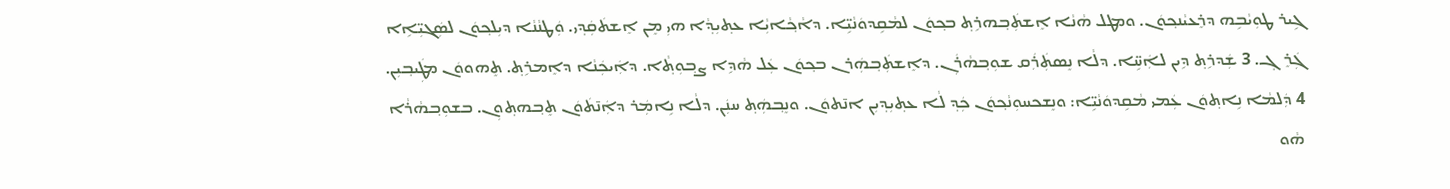ܓܹܝܪ ܛܘܼܝܵܒܹܗ ܕܪܸܥܝܵܢܟ݂ܘܿܢ. ܘܡܛܠ ܗܵܢܵܐ ܐܸܫܬܲܒ݂ܗܪܹܬ݂ ܒܟ݂ܘܿܢ ܠܡܵܩܹܕܘܿܢܵܝܹ̈ܐ. ܕܐܵܟ݂ܵܐܝܼܵܐ ܥܬ݂ܝܼܕ݂ܵܐ ܗܝܼ ܡܸܢ ܐܸܫܬܿܩܲܕ݂ܝ. ܘܲܛܢܵܢܵܐ ܕܝܼܠܟ݂ܘܿܢ ܠܣܲܓܝܼ̈ܐܹܐ ܓܲܪܸܓ݂. 3 ܫܲܕܪܹܬ݂ ܕܹܝܢ ܠܐܲܚܹ̈ܐ. ܕܠܵܐ ܢܸܣܬܲܪܲܩ ܫܘܼܒ݂ܗܵܪܲܢ. ܕܐܸܫܬܲܒ݂ܗܲܪܢ ܒܟ݂ܘܿܢ ܥܲܠ ܗܵܕܹܐ ܨܒ݂ܘܼܬ݂ܵܐ. ܕܐܲܝܟܲܢܵܐ ܕܐܸܡܪܹܬ݂. ܬܸܗܘܘܿܢ ܡܛܲܝܒ݂ܝܼܢ. 4 ܕܲܠܡܵܐ ܢܹܐܬ݂ܘܿܢ ܥܲܡܝ ܡܵܩܹܕܘܿܢܵܝܹ̈ܐ: ܘܢܸܫܟܚܘܼܢܵܟ݂ܘܿܢ ܟܲܕ݂ ܠܵܐ ܥܬ݂ܝܼܕ݂ܝܼܢ ܐܢ̄ܬܘܿܢ. ܘܢܸܒ݂ܗܲܬ݂ ܚܢܲܢ. ܕܠܵܐ ܢܹܐܡܲܪ ܕܐܲܢ̄ܬܿܘܿܢ ܬܸܒ݂ܗܬ݂ܘܼܢ. ܒܫܘܼܒ݂ܗܵܪܵܐ ܗܵܘ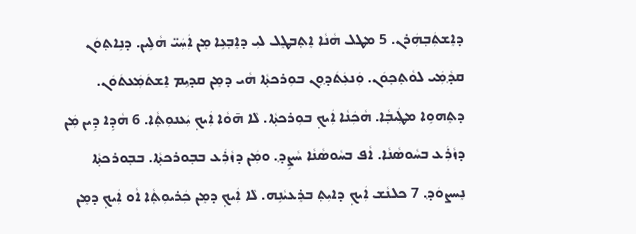ܕܐܸܫܬܲܒ݂ܗܲܪܢ. 5 ܡܛܠ ܗܵܢܵܐ ܐܸܬ݂ܒܛܸܠ ܠܝܼ ܕܐܸܒ݂ܥܹܐ ܡܸܢ ܐܲܚܲܝ̈ ܗܵܠܹܝܢ. ܕܢܹܐܬ݂ܘܿܢ ܩܕ݂ܵܡܲܝ ܠܘܵܬ݂ܟ݂ܘܿܢ. ܘܲܢܥܲܬܿܕ݂ܘܼܢ ܒܘܼܪܟܬ݂ܵܐ ܗܵܝ ܕܡܸܢ ܩܕ݂ܝܼܡ ܐܸܫܬܿܡܲܥܬܿܘܿܢ. ܕܬܸܗܘܹܐ ܡܛܲܝܒ݂ܵܐ. ܗܵܟܲܢܵܐ ܐܲܝܟ݂ ܒܘܼܪܟܬ݂ܵܐ. ܠܵܐ ܗ̄ܘܵܐ ܐܲܝܟ݂ ܝܲܥܢܘܼܬ݂ܵܐ. 6 ܗܵܕܹܐ ܕܹܝܢ ܡܲܢ ܕܙܵܪܲܥ ܒܚܵܘܣܵܢܵܐ. ܐܵܦ ܒܚܵܘܣܵܢܵܐ ܚܵܨܹܕ݂. ܘܡܲܢ ܕܙܵܪܲܥ ܒܒ݂ܘܪܟܬ݂ܵܐ. ܒܒ݂ܘܪܟܬ݂ܵܐ ܢܸܚܨܘܿܕ݂. 7 ܟܠܢܵܫ ܐܲܝܟ݂ ܕܐܝܼܬ݂ ܒܪܸܥܝܵܢܹܗ. ܠܵܐ ܐܲܝܟ݂ ܕܡܸܢ ܟܲܪܝܘܼܬ݂ܵܐ ܐܵܘ ܐܲܝܟ݂ ܕܡܸܢ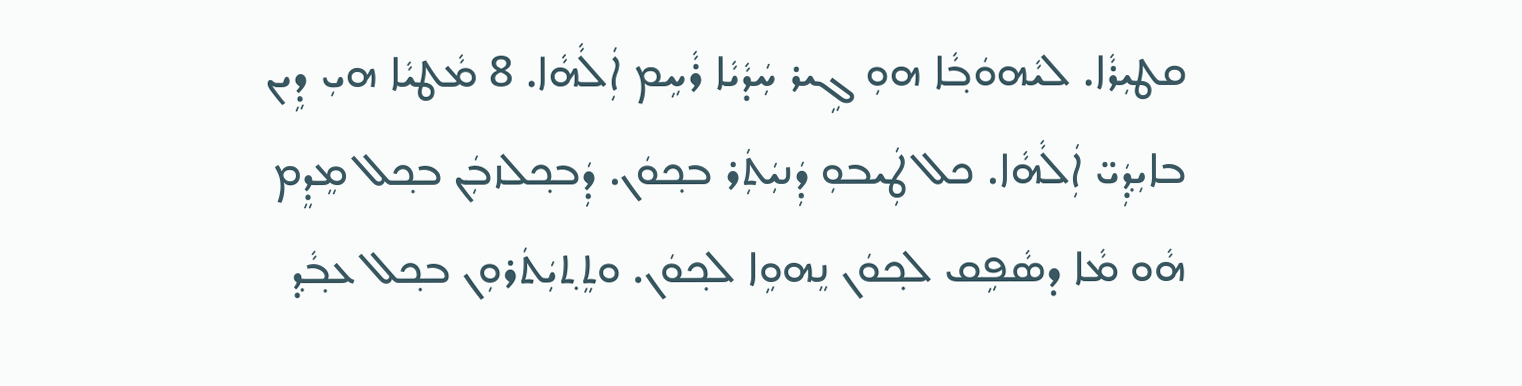ܩܛܝܼܪܵܐ. ܠܝܵܗܘܿܒ݂ܵܐ ܗܘܼ ܓܹܝܪ ܚܲܕܵܝܵܐ ܪܵܚܹܡ ܐܲܠܵܗܵܐ. 8 ܡܵܛܝܵܐ ܗܝܼ ܕܹܝܢ ܒܐܝܼܕ݂ܲܝ̈ ܐܲܠܵܗܵܐ. ܟܠ ܛܲܝܒܘܼ ܕܲܢܝܲܬܲܪ ܒܟ݂ܘܿܢ. ܕܲܒܟ݂ܠܙܒܲܢ ܒܟ݂ܠ ܡܸܕܸܡ ܗܵܘ ܡܵܐ ܕܣܵܦܹܩ ܠܟ݂ܘܿܢ ܢܸܗܘܹܐ ܠܟ݂ܘܿܢ. ܘܬܸܬ݂ܝܲܬܿܪܘܼܢ ܒܟ݂ܠ ܥܒ݂ܵܕ݂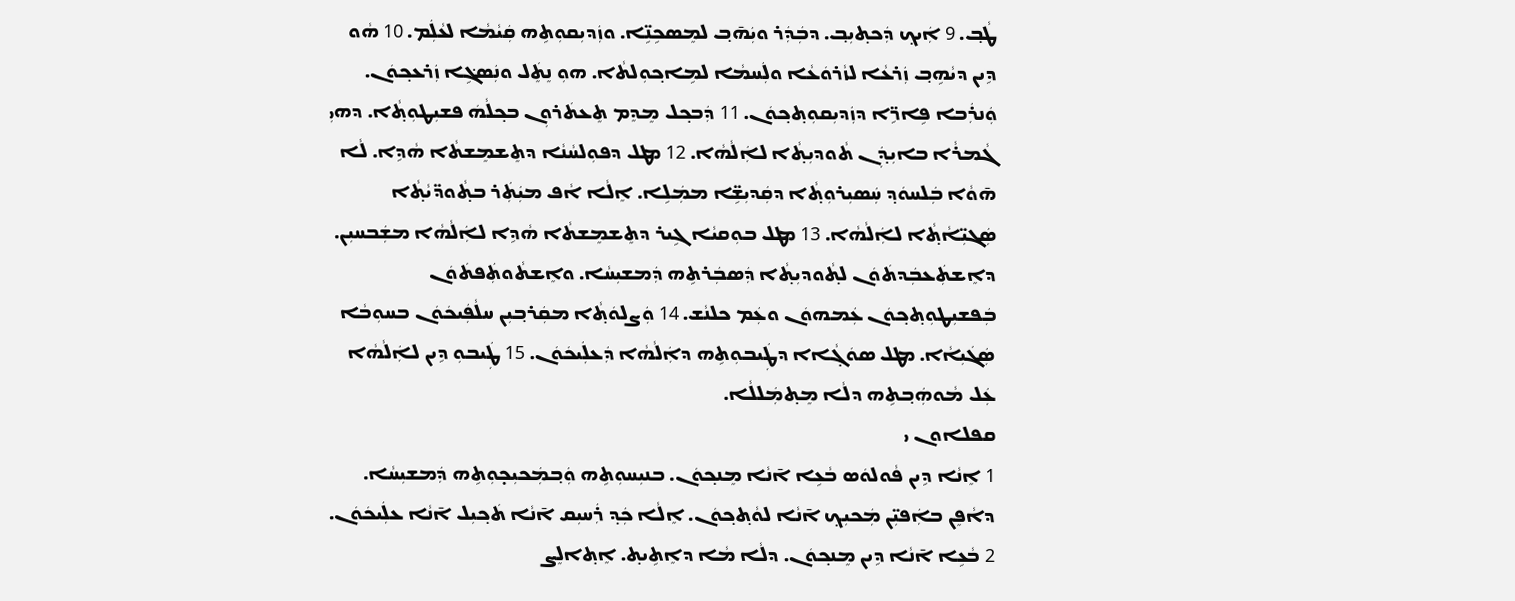ܛܵܒ݂. 9 ܐܲܝܟ݂ ܕܲܟܬ݂ܝܼܒ݂. ܕܒܲܕܲܪ ܘܝܲܗ̄ܒ݂ ܠܡܸܣܟܹܢܹ̈ܐ. ܘܙܲܕܝܼܩܘܼܬܹܗ ܩܲܝܵܡܵܐ ܠܥܵܠܲܡ. 10 ܗܵܘ ܕܹܝܢ ܕܝܵܗܹܒ݂ ܙܲܪܥܵܐ ܠܙܵܪܘܿܥܵܐ ܘܠܲܚܡܵܐ ܠܡܹܐܟ݂ܘܼܠܬܵܐ. ܗܘܼ ܢܸܬܸܿܠ ܘܢܲܣܓܹ݁ܐ ܙܲܪܥܟ݂ܘܿܢ. ܘܲܢܪܲܒܐ ܦܹܐܪܹ̈ܐ ܕܙܲܕܝܼܩܘܼܬ݂ܟ݂ܘܿܢ. 11 ܕܲܒܟ݂ܠ ܡܸܕܸܡ ܬܸܥܬܿܪܘܼܢ ܒܟ݂ܠܵܗܿ ܦܫܝܼܛܘܼܬ݂ܵܐ. ܕܗܝܼ ܓܵܡܪܵܐ ܒܐܝܼܕ݂ܲܢ ܬܵܘܕܝܼܬ݂ܵܐ ܠܐܲܠܵܗܵܐ. 12 ܡܛܠ ܕܦܘܼܠܚܵܢܵܐ ܕܬܸܫܡܸܫܬܵܐ ܗܵܕܹܐ. ܠܵܐ ܗ̄ܘܵܐ ܒܲܠܚܘܿܕ݂ ܚܲܣܝܼܪܘܼܬ݂ܵܐ ܕܩܲܕܝܼܫܹ̈ܐ ܡܡܲܠܹܐ. ܐܸܠܵܐ ܐܵܦ ܡܝܲܬܲܪ ܒܬ݂ܵܘܕ̈ܝܵܬ݂ܵܐ ܣܲܓܝܼ̈ܐܵܬ݂ܵܐ ܠܐܲܠܵܗܵܐ. 13 ܡܛܠ ܒܘܼܩܝܵܐ ܓܹܝܪ ܕܬܸܫܡܸܫܬܵܐ ܗܵܕܹܐ ܠܐܲܠܵܗܵܐ ܡܫܲܒܚܝܼܢ. ܕܐܸܫܬܲܥܒܲܕܬܿܘܿܢ ܠܬ݂ܵܘܕܝܼܬ݂ܵܐ ܕܲܣܒܲܪܬܹܗ ܕܲܡܫܝܼܚܵܐ. ܘܐܸܫܬܵܘܬܲܦܬܿܘܿܢ ܒܲܦܫܝܼܛܘܼܬ݂ܟ݂ܘܿܢ ܥܲܡܗܘܿܢ ܘܥܲܡ ܟܠܢܵܫ. 14 ܘܲܨܠܘܿܬ݂ܵܐ ܡܩܲܪܒ݂ܝܼܢ ܚܠܵܦܲܝܟܿܘܿܢ ܒܚܘܼܒܵܐ ܣܲܓܿܝܼܐܵܐ. ܡܛܠ ܣܘܿܓ݂ܵܐܐ ܕܛܲܝܒܘܼܬܹܗ ܕܐܲܠܵܗܵܐ ܕܲܥܠܲܝܟܿܘܿܢ. 15 ܛܲܝܒܘܼ ܕܹܝܢ ܠܐܲܠܵܗܵܐ ܥܲܠ ܡܵܘܗܲܒ݂ܬܹܗ ܕܠܵܐ ܡܸܬ݂ܡܲܠܠܵܐ.
ܩܦܠܐܘܢ ܝ
1 ܐܸܢܵܐ ܕܹܝܢ ܦܵܘܠܘܿܣ ܒܵܥܹܐ ܐ̄ܢܵܐ ܡܸܢܟ݂ܘܿܢ. ܒܢܝܼܚܘܼܬܹܗ ܘܲܒ݂ܡܲܟܝܼܟ̣ܘܼܬܹܗ ܕܲܡܫܝܼܚܵܐ. ܕܐܵܦܸܢ ܒܐܲܦܝܼ̈ܢ ܡܲܟܝܼܟ݂ ܐ̄ܢܵܐ ܠܘܵܬ݂ܟ݂ܘܿܢ. ܐܸܠܵܐ ܟܲܕ݂ ܪܲܚܝܼܩ ܐ̄ܢܵܐ ܬܿܟ݂ܝܼܠ ܐ̄ܢܵܐ ܥܠܲܝܟܿܘܿܢ. 2 ܒܵܥܹܐ ܐ̄ܢܵܐ ܕܹܝܢ ܡܸܢܟ݂ܘܿܢ. ܕܠܵܐ ܡܵܐ ܕܐܸܬܹܝܬ݂. ܐܸܬ݂ܐܠܸܨ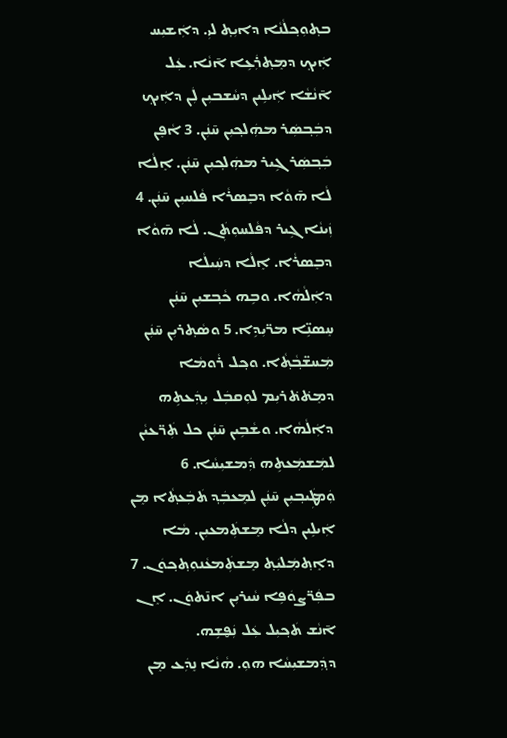ܒܬ݂ܘܼܟ݂ܠܵܢܵܐ ܕܐܝܼܬ݂ ܠܝܼ. ܕܐܲܫܝܼܚ ܐܲܝܟ݂ ܕܡܸܬ݂ܪܲܥܹܐ ܐ̄ܢܵܐ. ܥܲܠ ܐ̄ܢܵܫܵܐ ܐܲܝܠܹܝܢ ܕܚܵܫܒܝܼܢ ܠܲܢ ܕܐܲܝܟ݂ ܕܒܲܒ݂ܣܲܪ ܡܗܲܠܟ݂ܝܼܢ ܚ̄ܢܲܢ. 3 ܐܵܦܸܢ ܒܲܒ݂ܣܲܪ ܓܹܝܪ ܡܗܲܠܟ݂ܝܼܢ ܚ̄ܢܲܢ. ܐܸܠܵܐ ܠܵܐ ܗ̄ܘܵܐ ܕܒܸܣܪܵܐ ܦܵܠܚܝܼܢ ܚ̄ܢܲܢ. 4 ܙܲܝܢܵܐ ܓܹܝܪ ܕܦܵܠܚܘܼܬܲܢ. ܠܵܐ ܗ̄ܘܵܐ ܕܒܸܣܪܵܐ. ܐܸܠܵܐ ܕܚܲܝܠܵܐ ܕܐܲܠܵܗܵܐ. ܘܒܹܗ ܟܵܒ݂ܫܝܼܢ ܚ̄ܢܲܢ ܚܸܣܢܹ̈ܐ ܡܪ̈ܝܼܕܹܐ. 5 ܘܣܵܬ݂ܪܝܼܢ ܚ̄ܢܲܢ ܡܲܚܫ̈ܒ݂ܵܬ݂ܵܐ. ܘܟ݂ܠ ܪܵܘܡܵܐ ܕܡܸܬ݁ܬ݁ܪܝܼܡ ܠܘܼܩܒܲܠ ܝܼܕ݂ܲܥܬܹܗ ܕܐܲܠܵܗܵܐ. ܘܫܵܒܹܝܢ ܚ̄ܢܲܢ ܟܠ ܬܲܪ̈ܥܝܵܢ ܠܡܲܫܡܲܥܬܹܗ ܕܲܡܫܝܼܚܵܐ. 6 ܘܲܡܛܲܝܒ݂ܝܼܢ ܚ̄ܢܲܢ ܠܡܸܥܒܲܕ݂ ܬܿܒܲܥܬ݂ܵܐ ܡܸܢ ܐܲܝܠܹܝܢ ܕܠܵܐ ܡܸܫܬܲܡܥܝܼܢ. ܡܵܐ ܕܐܸܬ݂ܡܲܠܝܲܬ݂ ܡܸܫܬܲܡܥܵܢܘܼܬ݂ܟ݂ܘܿܢ. 7 ܒܦܲܪ̈ܨܘܿܦܹܐ ܚܵܝܪܝܼܢ ܐܢ̄ܬܘܿܢ. ܐܸܢ ܐ̄ܢܵܫ ܬܿܟ݂ܝܼܠ ܥܲܠ ܢܲܦ̮ܫܹܗ. ܕܕ݂ܲܡܫܝܼܚܵܐ ܗܘܼ. ܗܵܢܵܐ ܢܸܕܲܥ ܡܸܢ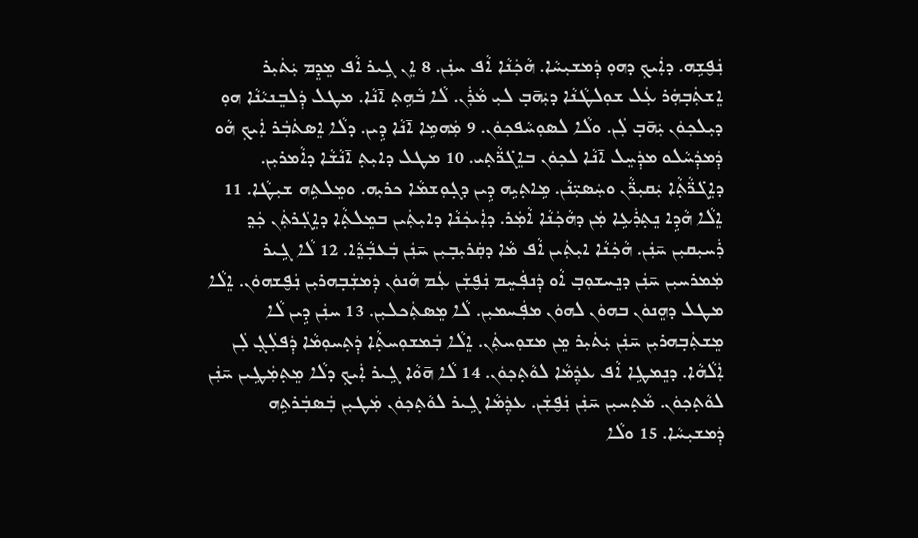ܢܲܦ̮ܫܹܗ. ܕܐܲܝܟ݂ ܕܗܘܼ ܕܲܡܫܝܼܚܵܐ. ܗܵܟܲܢܵܐ ܐܵܦ ܚܢܲܢ. 8 ܐܸܢ ܓܹܝܪ ܐܵܦ ܡܸܕܸܡ ܝܲܬܿܝܼܪ ܐܸܫܬܲܒ݂ܗܲܪ ܥܲܠ ܫܘܼܠܛܵܢܵܐ ܕܝܲܗ̄ܒ݂ ܠܝܼ ܡܵܪܲܢ. ܠܵܐ ܒܵܗܹܬ݂ ܐ̄ܢܵܐ. ܡܛܠ ܕܲܠܒܸܢܝܵܢܵܐ ܗܘܼ ܕܝܼܠܟ݂ܘܿܢ ܝܲܗ̄ܒ݂ ܠܲܢ. ܘܠܵܐ ܠܣܘܼܚܵܦܟ݂ܘܿܢ. 9 ܡܲܗܡܹܐ ܐ̄ܢܵܐ ܕܹܝܢ. ܕܠܵܐ ܐܸܣܬܿܒܲܪ ܐܲܝܟ݂ ܗܵܘ ܕܲܡܕܲܚܵܠܘ ܡܕܲܚܸܠ ܐ̄ܢܵܐ ܠܟ݂ܘܿܢ ܒܐܸܓ݁ܪ̈ܵܬ݂ܝ. 10 ܡܛܠ ܕܐܝܼܬ݂ ܐ̄ܢܵܫܵܐ ܕܐܵܡܪܝܼܢ. ܕܐܸܓ݁ܪ̈ܵܬ݂ܵܐ ܝܲܩܝܼܪ̈ܵܢ ܘܚܲܣܝܼ̈ܢܵܢ. ܡܹܐܬ݂ܝܹܗ ܕܹܝܢ ܕܓ݂ܘܼܫܡܵܐ ܟܪܝܼܗ. ܘܡܸܠܬܹܗ ܫܝܼܛܵܐ. 11 ܐܸܠܵܐ ܗܵܕܹܐ ܢܸܬ݂ܪܲܥܹܐ ܡܲܢ ܕܗܵܟܲܢܵܐ ܐܵܡܲܪ. ܕܐܲܝܟܲܢܵܐ ܕܐܝܼܬܲܝܢ ܒܡܸܠܬ݂ܵܐ ܕܐܸܓܲܪܬܲܢ ܟܲܕ݂ ܪܲܚܝܼܩܝܼܢ ܚ̄ܢܲܢ. ܗܵܟܲܢܵܐ ܐܝܼܬܲܝܢ ܐܵܦ ܡܵܐ ܕܩܲܪܝܼܒ݂ܝܼܢ ܚ̄ܢܲܢ ܒܲܥܒ݂ܵܕ݂ܵܐ. 12 ܠܵܐ ܓܹܝܪ ܡܲܡܪܚܝܼܢ ܚ̄ܢܲܢ ܕܢܸܚܫܘܼܒ݂ ܐܵܘ ܕܲܢܦܲܚܸܡ ܢܲܦ̮ܫܲܢ ܥܲܡ ܗܵܢܘܿܢ ܕܲܡܫܲܒ݂ܗܪܝܼܢ ܢܲܦ̮ܫܗܘܿܢ. ܐܸܠܵܐ ܡܛܠ ܕܗܸܢܘܿܢ ܒܗܘܿܢ ܠܗܘܿܢ ܡܦܲܚܡܝܼܢ. ܠܵܐ ܡܸܣܬܲܟܠܝܼܢ. 13 ܚܢܲܢ ܕܹܝܢ ܠܵܐ ܡܸܫܬܲܒ݂ܗܪܝܼܢ ܚ̄ܢܲܢ ܝܲܬܿܝܼܪ ܡܸܢ ܡܫܘܼܚܬܲܢ. ܐܸܠܵܐ ܒܲܡܫܘܼܚܬ݂ܵܐ ܕܲܬ݂ܚܘܼܡܵܐ ܕܲܦܠܲܓ݂ ܠܲܢ ܐܲܠܵܗܵܐ. ܕܢܸܡܛܹܐ ܐܵܦ ܥܕ݂ܲܡܵܐ ܠܘܵܬ݂ܟ݂ܘܿܢ. 14 ܠܵܐ ܗ̄ܘܵܐ ܓܹܝܪ ܐܲܝܟ݂ ܕܠܵܐ ܡܸܬ݂ܡܲܛܹܝܢ ܚ̄ܢܲܢ ܠܘܵܬ݂ܟ݂ܘܿܢ. ܡܵܬ݂ܚܝܼܢ ܚ̄ܢܲܢ ܢܲܦ̮ܫܲܢ. ܥܕ݂ܲܡܵܐ ܓܹܝܪ ܠܘܵܬ݂ܟ݂ܘܿܢ ܡܲܛܝܼܢ ܒܲܣܒܲܪܬܹܗ ܕܲܡܫܝܼܚܵܐ. 15 ܘܠܵܐ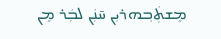ܡܸܫܬܲܒ݂ܗܪܝܼܢ ܚ̄ܢܲܢ ܠܒܲܪ ܡܸܢ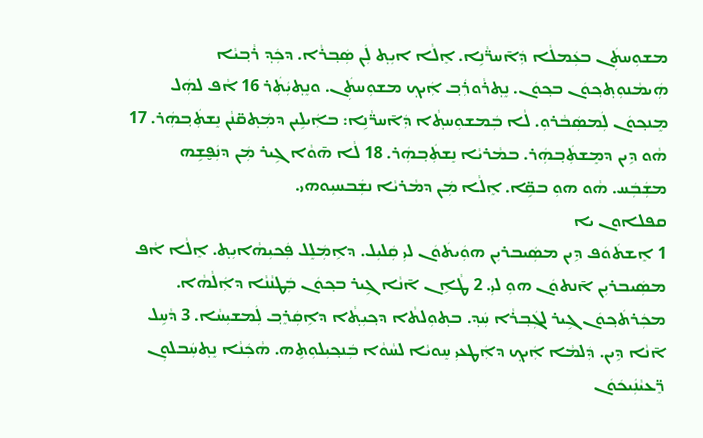ܡܫܘܼܚܬܲܢ ܒܥܲܡܠܵܐ ܕܲܐ̄ܚܪ̈ܵܢܹܐ. ܐܸܠܵܐ ܐܝܼܬ݂ ܠܲܢ ܣܲܒ݂ܪܵܐ. ܕܟܲܕ݂ ܪܵܒ݂ܝܵܐ ܗܲܝܡܵܢܘܼܬ݂ܟ݂ܘܿܢ ܒܟ݂ܘܿܢ. ܢܸܬ݂ܪܵܘܪܲܒ݂ ܐܲܝܟ݂ ܡܫܘܼܚܬܲܢ. ܘܢܸܬ݂ܝܲܬܲܪ 16 ܐܵܦ ܠܗܲܠ ܡܸܢܟ݂ܘܿܢ ܠܲܡܣܲܒܵܪܘܼ. ܠܵܐ ܒܲܡܫܘܼܚܬ݂ܵܐ ܕܲܐ̄ܚܪ̈ܵܢܹܐ: ܒܐܲܝܠܹܝܢ ܕܡܲܬ݂ܩ̈ܢܵܢ ܢܸܫܬܲܒ݂ܗܲܪ. 17 ܗܵܘ ܕܹܝܢ ܕܡܸܫܬܲܒ݂ܗܲܪ. ܒܡܵܪܝܵܐ ܢܸܫܬܲܒ݂ܗܲܪ. 18 ܠܵܐ ܗ̄ܘܵܐ ܓܹܝܪ ܡܲܢ ܕܢܲܦ̮ܫܹܗ ܡܫܲܒܲܚ. ܗܵܘ ܗܘܼ ܒܩܹ̈ܐ. ܐܸܠܵܐ ܡܲܢ ܕܡܵܪܝܵܐ ܢܫܲܒܚܝܼܘܗܝ.
ܩܦܠܐܘܢ ܝܐ
1 ܐܸܫܬܿܘܿܦ ܕܹܝܢ ܡܣܲܝܒܪܝܼܢ ܗܘܲܝܬܿܘܿܢ ܠܝܼ ܩܲܠܝܼܠ. ܕܐܹܡܲܠܸܠ ܦܲܟܝܼܗܵܐܝܼܬ݂. ܐܸܠܵܐ ܐܵܦ ܡܣܲܝܒܪܝܼܢ ܐ̄ܢܬܘܿܢ ܗܘܼ ܠܝܼ. 2 ܛܵܐܹܢ ܐ̄ܢܵܐ ܓܹܝܪ ܒܟ݂ܘܿܢ ܒܲܛܢܵܢܵܐ ܕܐܲܠܵܗܵܐ. ܡܟܲܪܬܿܟ݂ܘܿܢ ܓܹܝܪ ܠܓܲܒ݂ܪܵܐ ܚܲܕ݂. ܒܬ݂ܘܼܠܬܵܐ ܕܟ݂ܝܼܬ݂ܵܐ ܕܐܹܩܲܪܸܒ݂ ܠܲܡܫܝܼܚܵܐ. 3 ܕܵܚܹܠ ܐ̄ܢܵܐ ܕܹܝܢ. ܕܲܠܡܵܐ ܐܲܝܟ݂ ܕܐܲܛܥܝܼ ܚܸܘܝܵܐ ܠܚܵܘܵܐ ܒܲܢܟ݂ܝܼܠܘܼܬܹܗ. ܗܵܟܲܢܵܐ ܢܸܬ݂ܚܲܒܠܘܼܢ ܪܸ̈ܥܝܵܢܲܝܟܿܘܿܢ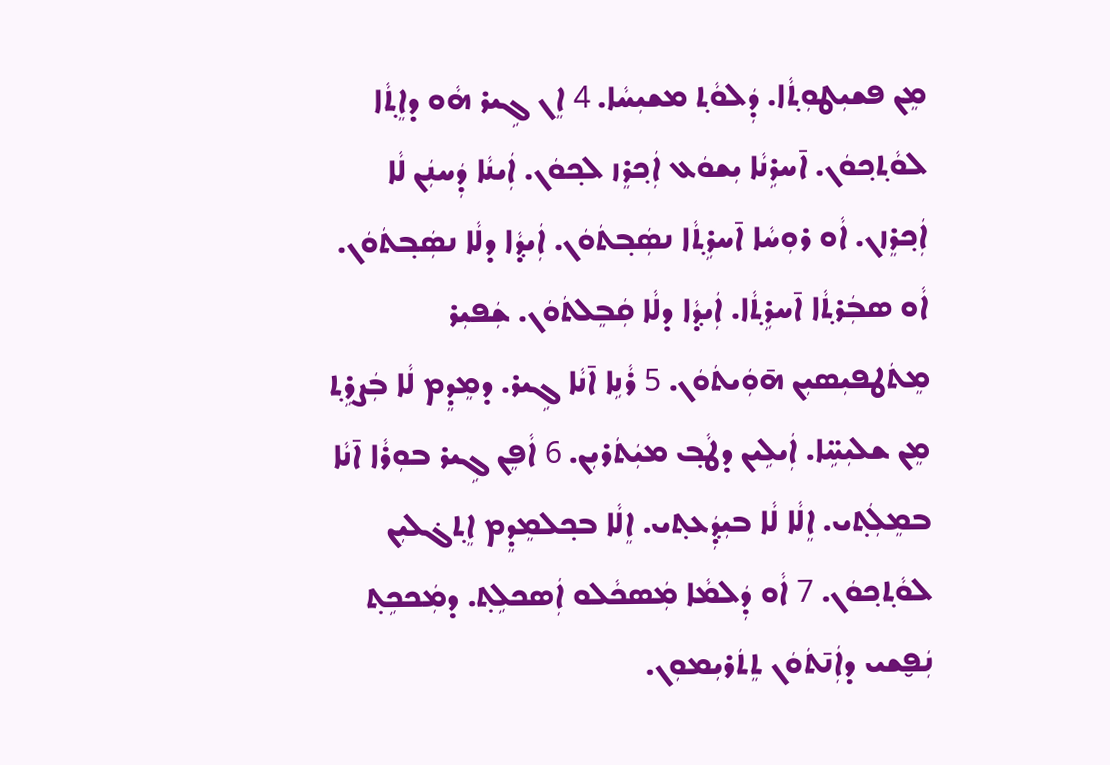ܡܸܢ ܦܫܝܼܛܘܼܬ݂ܵܐ. ܕܲܠܘܵܬ݂ ܡܫܝܼܚܵܐ. 4 ܐܸܢ ܓܹܝܪ ܗܵܘ ܕܐܸܬ݂ܵܐ ܠܘܵܬ݂ܟ݂ܘܿܢ. ܐ̄ܚܪܹܢܵܐ ܝܼܫܘܿܥ ܐܲܟ݂ܪܸܙ ܠܟ݂ܘܿܢ. ܐܲܝܢܵܐ ܕܲܚܢܲܢ ܠܵܐ ܐܲܟ݂ܪܸܙܢ. ܐܵܘ ܪܘܼܚܵܐ ܐ̄ܚܪܹܬ݂ܵܐ ܢܣܲܒ݂ܬܿܘܿܢ. ܐܲܝܕ݂ܵܐ ܕܠܵܐ ܢܣܲܒ݂ܬܿܘܿܢ. ܐܵܘ ܣܒܲܪܬ݂ܵܐ ܐ̄ܚܪܹܬ݂ܵܐ. ܐܲܝܕ݂ܵܐ ܕܠܵܐ ܩܲܒܸܠܬܿܘܿܢ. ܫܲܦܝܼܪ ܡܸܬܿܛܦܝܼܣܝܼܢ ܗ̄ܘܲܝܬܿܘܿܢ. 5 ܪܵܢܹܐ ܐ̄ܢܵܐ ܓܹܝܪ. ܕܡܸܕܸܡ ܠܵܐ ܒܲܨܪܹܬ݂ ܡܸܢ ܫܠܝܼܚܹ̈ܐ. ܐܲܝܠܹܝܢ ܕܛܵܒ݂ ܡܝܲܬܿܪܝܼܢ. 6 ܐܵܦܸܢ ܓܹܝܪ ܒܘܼܪܵܐ ܐ̄ܢܵܐ ܒܡܸܠܲܬ݂ܝ. ܐܸܠܵܐ ܠܵܐ ܒܝܼܕ݂ܲܥܬ݂ܝ. ܐܸܠܵܐ ܒܟ݂ܠܡܸܕܸܡ ܐܸܬ݂ܓ݁ܠܝܼܢ ܠܘܵܬ݂ܟ݂ܘܿܢ. 7 ܐܵܘ ܕܲܠܡܵܐ ܡܲܣܟܵܠܘ ܐܲܣܟܠܹܬ݂. ܕܡܲܟܟܹܬ݂ ܢܲܦ̮ܫܝ ܕܐܲܢ̄ܬܿܘܿܢ ܬܸܬܿܪܝܼܡܘܼܢ.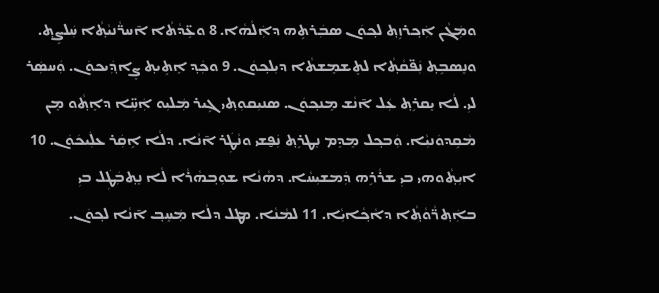ܘܡܲܓܵܢ ܐܲܟ݂ܪܙܹܬ݂ ܠܟ݂ܘܿܢ ܣܒܲܪܬܹܗ ܕܐܲܠܵܗܵܐ. 8 ܘܥܹ̈ܕܵܬܵܐ ܐ̄ܚܪ̈ܵܢܝܵܬ݂ܵܐ ܚܲܠܨܹܬ݂. ܘܢܸܣܒܹܬ݂ ܢܲܦ̈ܩܵܬ݂ܵܐ ܠܬܸܫܡܸܫܬܵܐ ܕܝܼܠܟ݂ܘܿܢ. 9 ܘܟܲܕ݂ ܐܸܬܹܝܬ݂ ܨܸܐܕ݂ܲܝܟܘܿܢ. ܘܲܚܣܲܪ ܠܝܼ. ܠܵܐ ܝܸܩܪܹܬ݂ ܥܲܠ ܐ̄ܢܵܫ ܡܸܢܟ݂ܘܿܢ. ܣܢܝܼܩܘܼܬ݂ܝ ܓܹܝܪ ܡܲܠܝܼܘ ܐܲܚܹ̈ܐ ܕܐܸܬ݂ܵܘ ܡܸܢ ܡܵܩܹܕܘܿܢܝܼܵܐ. ܘܲܒܟ݂ܠ ܡܸܕܸܡ ܢܸܛܪܹܬ݂ ܢܲܦ̮ܫܝ ܘܢܵܛܲܪ ܐ̄ܢܵܐ. ܕܠܵܐ ܐܹܩܲܪ ܥܠܲܝܟܿܘܿܢ. 10 ܐܝܼܬ݂ܵܘܗܝ ܒܝܼ ܫܪܵܪܹܗ ܕܲܡܫܝܼܚܵܐ. ܕܗܵܢܵܐ ܫܘܼܒ݂ܗܵܪܵܐ ܠܵܐ ܢܸܬ݂ܒܲܛܲܠ ܒܝܼ ܒܐܲܬ݂ܪ̈ܵܘܵܬ݂ܵܐ ܕܐܵܟ݂ܵܐܝܼܵܐ. 11 ܠܡܵܢܵܐ. ܡܛܠ ܕܠܵܐ ܡܲܚܸܒ݂ ܐ̄ܢܵܐ ܠܟ݂ܘܿܢ.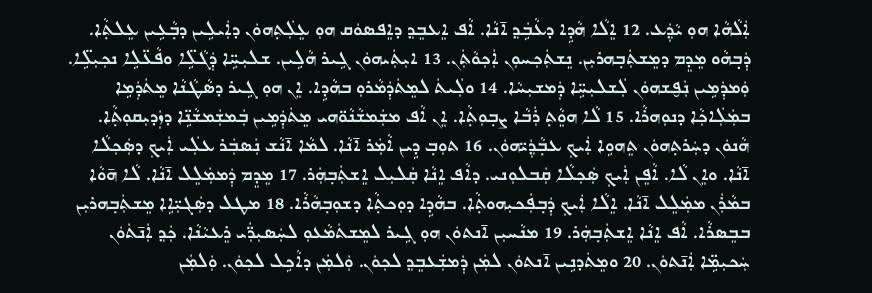ܐܲܠܵܗܵܐ ܗܘܼ ܝܵܕ݂ܲܥ. 12 ܐܸܠܵܐ ܗܵܕܹܐ ܕܥܵܒܹܿܕ݂ ܐ̄ܢܵܐ. ܐܵܦ ܐܸܥܒܸܕ݂ ܕܐܸܦܣܘܿܩ ܗܘܼ ܥܸܠܲܬ݂ܗܘܿܢ ܕܐܲܝܠܹܝܢ ܕܒ݂ܵܥܹܝܢ ܥܸܠܬ݂ܵܐ. ܕܲܒ̣ܗܵܘ ܡܸܕܸܡ ܕܡܸܫܬܲܒ݂ܗܪܝܼܢ. ܢܸܫܬܲܟ݂ܚܘܼܢ ܐܲܟ݂ܘܵܬܲܢ. 13 ܐܝܼܬܲܝܗܘܿܢ ܓܹܝܪ ܗܵܠܹܝܢ. ܫܠܝܼܚܹ̈ܐ ܕܲܓܵܠܹ̈ܐ ܘܦܵܥ̈ܠܹܐ ܢܟ݂ܝܼܠܹ̈ܐ. ܘܲܡܕܲܡܹܝܢ ܢܲܦ̮ܫܗܘܿܢ ܠܲܫܠܝܼܚܹ̈ܐ ܕܲܡܫܝܼܚܵܐ. 14 ܘܠܲܝܬܿ ܠܡܸܬܿܕܲܡܵܪܘܼ ܒܗܵܕܹܐ. ܐܸܢ ܗܘܼ ܓܹܝܪ ܕܣܵܛܵܢܵܐ ܡܸܬܿܕܲܡܹܐ ܒܡܲܠܲܐܟ݂ܵܐ ܕܢܘܼܗܪܵܐ. 15 ܠܵܐ ܗܘܸܵܬ݂ ܪܲܒܵܐ ܨܒ݂ܘܼܬ݂ܵܐ. ܐܸܢ ܐܵܦ ܡܫܲܡܫܵܢܵܘ̈ܗܝ ܡܸܬܿܕܲܡܹܝܢ ܒܲܡܫܲܡܫܵܢܹ̈ܐ ܕܙܲܕܝܼܩܘܼܬ݂ܵܐ. ܗܵܢܘܿܢ ܕܚܲܪܬ݂ܗܘܿܢ ܬܸܗܘܹܐ ܐܲܝܟ݂ ܥܒ݂ܵܕ݂ܲܝ̈ܗܘܿܢ. 16 ܬܘܼܒ݂ ܕܹܝܢ ܐܵܡܲܪ ܐ̄ܢܵܐ. ܠܡܵܐ ܐ̄ܢܵܫ ܢܲܣܒܲܪ ܥܠܲܝ ܐܲܝܟ݂ ܕܣܲܟ݂ܠܵܐ ܐ̄ܢܵܐ. ܘܐܸܢ ܠܵܐ. ܐܵܦܸܢ ܐܲܝܟ݂ ܣܲܟ݂ܠܵܐ ܩܲܒܠܘܼܢܝ. ܕܐܵܦ ܐܸܢܵܐ ܩܲܠܝܼܠ ܐܸܫܬܲܒ݂ܗܲܪ. 17 ܡܸܕܸܡ ܕܲܡܡܲܠܸܠ ܐ̄ܢܵܐ. ܠܵܐ ܗ̄ܘܵܐ ܒܡܵܪܲܢ ܡܡܲܠܸܠ ܐ̄ܢܵܐ. ܐܸܠܵܐ ܐܲܝܟ݂ ܕܲܒ݂ܦܲܟܝܼܗܘܬ݂ܵܐ. ܒܗܵܕܹܐ ܕܘܼܟܬ݂ܵܐ ܕܫܘܼܒ݂ܗܵܪܵܐ. 18 ܡܛܠ ܕܣܲܓܝܼ̈ܐܹܐ ܡܸܫܬܲܒ݂ܗܪܝܼܢ ܒܒܸܣܪܵܐ. ܐܵܦ ܐܸܢܵܐ ܐܸܫܬܲܒ݂ܗܲܪ. 19 ܡܢܵܚܝܼܢ ܐ̄ܢܬܘܿܢ ܗܘܼ ܓܹܝܪ ܠܡܸܫܬܿܡܵܥܘܼ ܠܚܲܣܝܼܪ̈ܲܝ ܪܸܥܝܵܢܵܐ. ܟܲܕ݂ ܐܲܢ̄ܬܿܘܿܢ ܚܲܟܝܼܡܹ̈ܐ ܐܲܢ̄ܬܘܿܢ. 20 ܘܡܸܬܿܕܢܹܝܢ ܐ̄ܢܬܘܿܢ ܠܡܲܢ ܕܲܡܫܲܥܒܸܕ݂ ܠܟ݂ܘܿܢ. ܘܲܠܡܲܢ ܕܐܵܟܹܠ ܠܟ݂ܘܿܢ. ܘܲܠܡܲܢ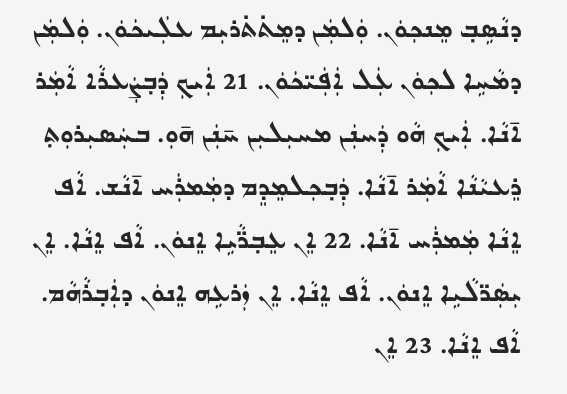ܕܢܵܣܹܒ݂ ܡܸܢܟ݂ܘܿܢ. ܘܲܠܡܲܢ ܕܡܸܬ݁ܬ݁ܪܝܼܡ ܥܠܲܝܟܿܘܿܢ. ܘܲܠܡܲܢ ܕܡܵܚܹܐ ܠܟ݂ܘܿܢ ܥܲܠ ܐܲܦܲܝ̈ܟܿܘܿܢ. 21 ܐܲܝܟ݂ ܕܲܒ݂ܨܲܥܪܵܐ ܐܵܡܲܪ ܐ̄ܢܵܐ. ܐܲܝܟ݂ ܗܵܘ ܕܲܚܢܲܢ ܡܚܝܼܠܝܼܢ ܚ̄ܢܲܢ ܗ̄ܘܼ. ܒܚܲܣܝܼܪܘܼܬ݂ ܪܸܥܝܵܢܵܐ ܐܵܡܲܪ ܐ̄ܢܵܐ. ܕܲܒ݂ܟ݂ܠܡܸܕܸܡ ܕܡܲܡܪܲܚ ܐ̄ܢܵܫ. ܐܵܦ ܐܸܢܵܐ ܡܲܡܪܲܚ ܐ̄ܢܵܐ. 22 ܐܸܢ ܥܸܒ݂ܪ̈ܵܝܹܐ ܐܸܢܘܿܢ. ܐܵܦ ܐܸܢܵܐ. ܐܸܢ ܝܼܣܲܪ̈ܠܵܝܹܐ ܐܸܢܘܿܢ. ܐܵܦ ܐܸܢܵܐ. ܐܸܢ ܙܲܪܥܹܗ ܐܸܢܘܿܢ ܕܐܲܒ݂ܪܵܗܵܡ. ܐܵܦ ܐܸܢܵܐ. 23 ܐܸܢ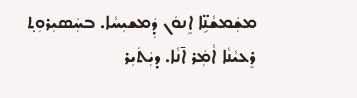ܡܫܲܡܫܵܢܹ̈ܐ ܐܸܢܘܿܢ ܕܲܡܫܝܼܚܵܐ. ܒܚܲܣܝܼܪܘܼܬ݂ ܪܸܥܝܵܢܵܐ ܐܵܡܲܪ ܐ̄ܢܵܐ. ܕܝܲܬܿܝܼܪ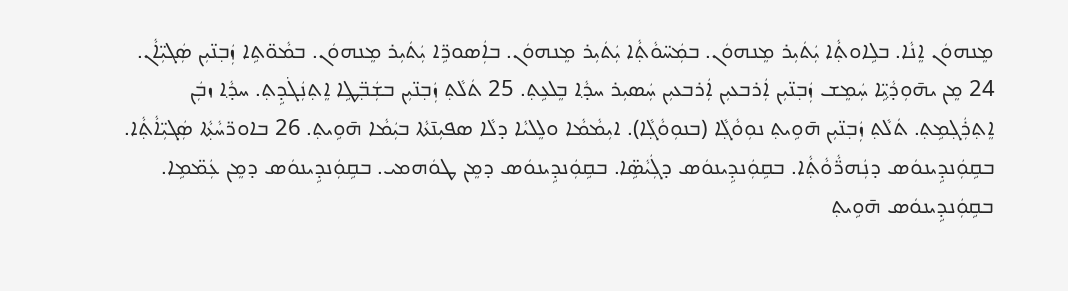ܡܸܢܗܘܿܢ ܐܸܢܵܐ. ܒܠܹܐܘܬ݂ܵܐ ܝܲܬܿܝܼܪ ܡܸܢܗܘܿܢ. ܒܡܲܚ̈ܘܵܬ݂ܵܐ ܝܲܬܿܝܼܪ ܡܸܢܗܘܿܢ. ܒܐܲܣܘܪܹ̈ܐ ܝܲܬܿܝܼܪ ܡܸܢܗܘܿܢ. ܒܡܵܘ̈ܬܹܐ ܙܲܒ݂ܢ̈ܝܼܢ ܣܲܓܝܼ̈ܐܵܢ. 24 ܡܸܢ ܝܗ̄ܘܼܕ݂ܵܝܹ̈ܐ ܚܲܡܸܫ ܙܲܒ݂ܢ̈ܝܼܢ ܐܲܪܒܥܝܼܢ ܐܲܪܒܥܝܼܢ ܚܲܣܝܼܪ ܚܕ݂ܵܐ ܒܸܠܥܹܬ݂. 25 ܬܿܠܵܬ݂ ܙܲܒ݂ܢ̈ܝܼܢ ܒܫܲܒ݂̈ܛܹܐ ܐܸܬ݂ܢܲܓ݁ܕܹܬ݂. ܚܕ݂ܵܐ ܙܒܲܢ ܐܸܬ݂ܪܲܓ݂ܡܹܬ݂. ܬܿܠܵܬ݂ ܙܲܒ݂ܢ̈ܝܼܢ ܗ̄ܘܹܝܬ݂ ܢܘܼܘܵܓ݂ܵܐ (ܒܢܘܼܘܵܓ݂ܵܐ). ܐܝܼܡܵܡܵܐ ܘܠܸܠܝܵܐ ܕܠܵܐ ܣܦܝܼܢ̄ܬܵܐ ܒܝܲܡܵܐ ܗ̄ܘܹܝܬ݂. 26 ܒܐܘܪ̈ܚܵܬ݂ܵܐ ܣܲܓܝܼ̈ܐܵܬ݂ܵܐ. ܒܩܹܘܲܢܕܹܝܢܘܿܣ ܕܢܲܗܪ̈ܵܘܵܬ݂ܵܐ. ܒܩܹܘܲܢܕܹܝܢܘܿܣ ܕܓܲܝܵܣܹ̈ܐ. ܒܩܹܘܲܢܕܹܝܢܘܿܣ ܕܡܸܢ ܛܘܿܗܡܝ. ܒܩܹܘܲܢܕܹܝܢܘܿܣ ܕܡܸܢ ܥܲܡ̈ܡܹܐ. ܒܩܹܘܲܢܕܹܝܢܘܿܣ ܗ̄ܘܹܝܬ݂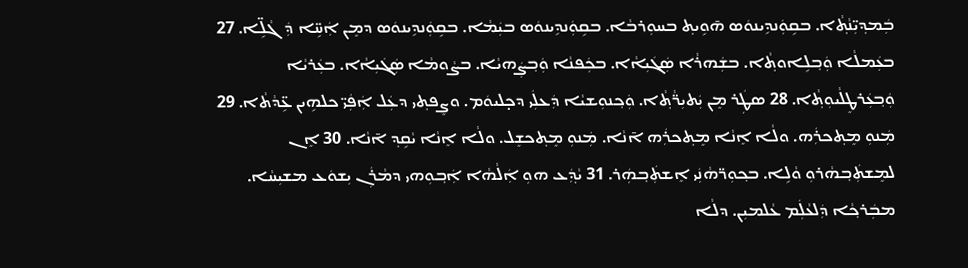ܒܲܡܕ݂ܝܼ̈ܢܵܬ݂ܵܐ. ܒܩܹܘܲܢܕܹܝܢܘܿܣ ܗ̄ܘܹܝܬ݂ ܒܚܘܼܪܒܵܐ. ܒܩܹܘܲܢܕܹܝܢܘܿܣ ܒܝܲܡܵܐ. ܒܩܹܘܲܢܕܹܝܢܘܿܣ ܕܡܸܢ ܐܲܚܹ̈ܐ ܕܲܓܵܠܹ̈ܐ. 27 ܒܥܲܡܠܵܐ ܘܲܒ݂ܠܹܐܘܬ݂ܵܐ. ܒܫܲܗܪܵܐ ܣܲܓܿܝܼܐܵܐ. ܒܟܲܦܢܵܐ ܘܲܒ݂ܨܲܗܝܵܐ. ܒܨܵܘܡܵܐ ܣܲܓܿܝܼܐܵܐ. ܒܥܲܪܝܵܐ ܘܲܒ݂ܥܲܪܛܸܠܵܝܘܼܬ݂ܵܐ. 28 ܣܛܲܪ ܡܸܢ ܝܲܬܝܼܪ̈ܵܬ݂ܵܐ. ܘܲܟ݂ܢܘܼܫܝܵܐ ܕܲܥܠܲܝ ܕܟ̣ܠܝܘܿܡ. ܘܨܸܦܬ݂ܝ ܕܥܲܠ ܐܲܦܲܝ̈ ܟܠܗܹܝܢ ܥܹ̈ܕܵܬܵܐ. 29 ܡܲܢܘܼ ܡܸܬ݂ܟܪܲܗ. ܘܠܵܐ ܐܸܢܵܐ ܡܸܬ݂ܟܪܲܗ ܐ̄ܢܵܐ. ܡܲܢܘܼ ܡܸܬ݂ܟܫܸܠ. ܘܠܵܐ ܐܸܢܵܐ ܝܵܩܹܕ݂ ܐ̄ܢܵܐ. 30 ܐܸܢ ܠܡܸܫܬܲܒ݂ܗܵܪܘܼ ܘܵܠܹܐ. ܒܟ݂ܘܼܪ̈ܗܵܢܲܝ ܐܸܫܬܲܒ݂ܗܲܪ. 31 ܝܵܕ݂ܲܥ ܗܘܼ ܐܲܠܵܗܵܐ ܐܲܒ݂ܘܼܗܝ ܕܡܵܪܲܢ ܝܼܫܘܿܥ ܡܫܝܼܚܵܐ. ܡܒܲܪܟ݂ܵܐ ܕܲܠܥܵܠܲܡ ܥܵܠܡܝܼܢ. ܕܠܵܐ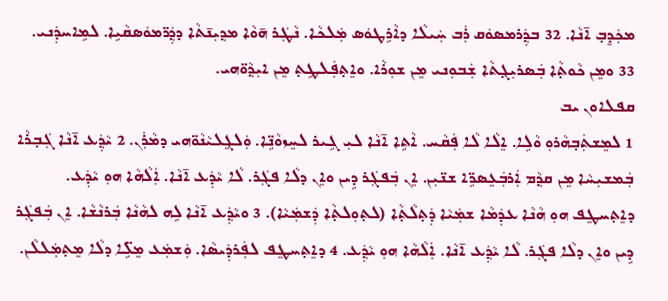ܡܟܲܕܸܒ݂ ܐ̄ܢܵܐ. 32 ܒܕ݂ܲܪܡܣܘܿܩ ܪܲܒ ܚܲܝܠܵܐ ܕܐܵܪܹܛܘܿܣ ܡܲܠܟܵܐ. ܢܵܛܲܪ ܗ̄ܘܵܐ ܡܕ݂ܝܼܢ̄ܬܵܐ ܕܕ݂ܲܪ̈ܡܘܿܣܩܵܝܹܐ. ܠܡܹܐܚܕܲܢܝ. 33 ܘܡܸܢ ܟܵܘܬ݂ܵܐ ܒܲܣܪܝܼܓ݂ܬܵܐ ܫܲܒܘܼܢܝ ܡܸܢ ܫܘܼܪܵܐ. ܘܐܸܬ݂ܦܲܠܛܹܬ݂ ܡܸܢ ܐܝܼܕ݂ܵܘ̈ܗܝ.
ܩܦܠܐܘܢ ܝܒ
1 ܠܡܸܫܬܲܒ݂ܗܵܪܘܼ ܘܵܠܹܐ. ܐܸܠܵܐ ܠܵܐ ܦܲܩܵܚ. ܐܵܬܹܐ ܐ̄ܢܵܐ ܠܝܼ ܓܹܝܪ ܠܚܸܙܘܵܢܹ̈ܐ. ܘܲܠܓܸܠܝܵܢܵܘ̈ܗܝ ܕܡܵܪܲܢ. 2 ܝܵܕ݂ܲܥ ܐ̄ܢܵܐ ܓܲܒ݂ܪܵܐ ܒܲܡܫܝܼܚܵܐ ܡܸܢ ܩܕ݂ܵܡ ܐܲܪܒܲܥܸܣܪܹ̈ܐ ܫܢ̈ܝܼܢ. ܐܸܢ ܒܲܦܓܲܪ ܕܹܝܢ ܘܐܸܢ ܕܠܵܐ ܦܓܲܪ. ܠܵܐ ܝܵܕܲܥ ܐ̄ܢܵܐ. ܐܲܠܵܗܵܐ ܗܘܼ ܝܵܕܲܥ. ܕܐܸܬ݂ܚܛܸܦ ܗܘܼ ܗܵܢܵܐ ܥܕܲܡܵܐ ܫܡܲܝܵܐ ܕܲܬ݂ܠܵܬ݂ܵܐ (ܠܬ݂ܘܼܠܬ݂ܵܐ ܕܲܫܡܲܝܵܐ). 3 ܘܝܵܕ݂ܲܥ ܐ̄ܢܵܐ ܠܹܗ ܠܗܵܢܵܐ ܒܲܪܢܵܫܵܐ. ܐܸܢ ܒܲܦܓܲܪ ܕܹܝܢ ܘܐܸܢ ܕܠܵܐ ܦܓܲܪ. ܠܵܐ ܝܵܕ݂ܲܥ ܐ̄ܢܵܐ. ܐܲܠܵܗܵܐ ܗܘܼ ܝܵܕ݂ܲܥ. 4 ܕܐܸܬ݂ܚܛܸܦ ܠܦܲܪܕܲܝܣܵܐ. ܘܲܫܡܲܥ ܡܸܠܹ̈ܐ ܕܠܵܐ ܡܸܬ݂ܡܲܠܠܵܢ.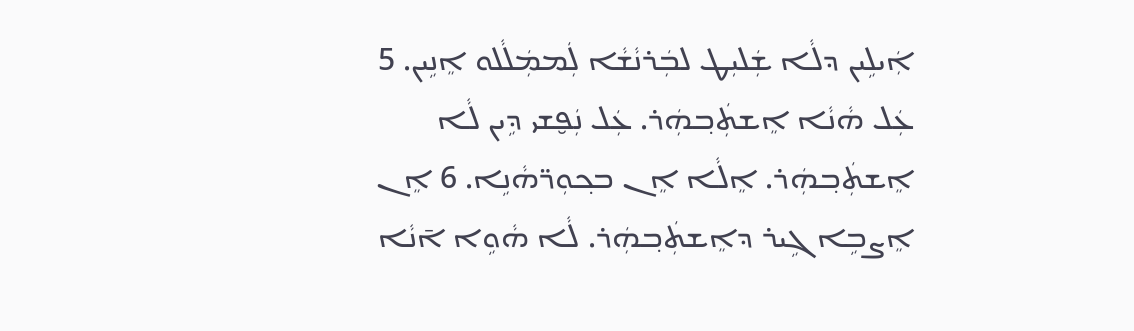ܐܲܝܠܹܝܢ ܕܠܵܐ ܫܲܠܝܼܛ ܠܒܲܪܢܵܫܵܐ ܠܲܡܡܲܠܵܠܘ ܐܸܢܹܝܢ. 5 ܥܲܠ ܗܵܢܵܐ ܐܸܫܬܲܒ݂ܗܲܪ. ܥܲܠ ܢܲܦ̮ܫܝ ܕܹܝܢ ܠܵܐ ܐܸܫܬܲܒ݂ܗܲܪ. ܐܸܠܵܐ ܐܸܢ ܒܟ݂ܘܼܪ̈ܗܵܢܹܐ. 6 ܐܸܢ ܐܸܨܒܹܐ ܓܹܝܪ ܕܐܸܫܬܲܒ݂ܗܲܪ. ܠܵܐ ܗܵܘܹܐ ܐ̄ܢܵܐ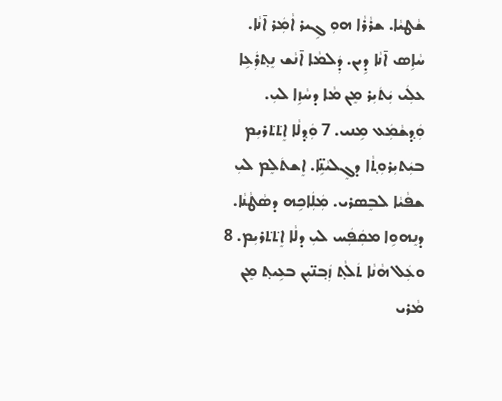ܫܵܛܝܵܐ. ܫܪܵܪܵܐ ܗܘܼ ܓܹܝܪ ܐܵܡܲܪ ܐ̄ܢܵܐ. ܚܵܐܹܣ ܐ̄ܢܵܐ ܕܹܝܢ. ܕܲܠܡܵܐ ܐ̄ܢܵܫ ܢܸܬ݂ܪܲܥܹܐ ܥܠܲܝ ܝܲܬܿܝܼܪ ܡܸܢ ܡܵܐ ܕܚܵܙܹܐ ܠܝܼ. ܘܲܕ݂ܫܵܡܲܥ ܡܹܢܝ. 7 ܘܲܕ݂ܠܵܐ ܐܸܬ݁ܬ݁ܪܝܼܡ ܒܝܲܬܝܼܪܘܼܬ݂ܵܐ ܕܓܸܠܝܵܢܹ̈ܐ. ܐܸܫܬܿܠܸܡ ܠܝܼ ܫܦܵܝܵܐ ܠܒܸܣܪܝ. ܡܲܠܲܐܟܹܗ ܕܣܵܛܵܢܵܐ. ܕܢܸܗܘܹܐ ܡܩܲܦܲܚ ܠܝܼ ܕܠܵܐ ܐܸܬ݁ܬ݁ܪܝܼܡ. 8 ܘܥܲܠ ܗܵܢܵܐ ܬܿܠܵܬ݂ ܙܲܒ݂ܢ̈ܝܼܢ ܒܥܹܝܬ݂ ܡܸܢ ܡܵܪܝ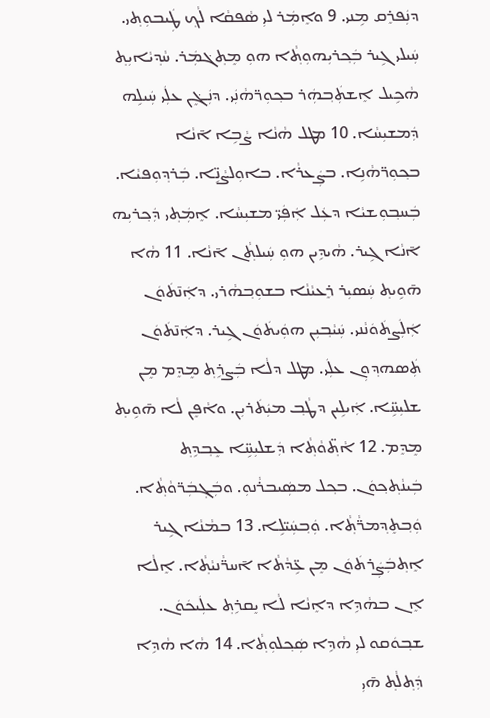ܕܢܲܦܪܸܩ ܡܹܢܝ. 9 ܘܐܸܡܲܪ ܠܝܼ ܣܵܦܩܵܐ ܠܵܟ݂ ܛܲܝܒܘܼܬ݂ܝ. ܚܲܝܠܝ ܓܹܝܪ ܒܲܟ݂ܪܝܼܗܘܼܬ݂ܵܐ ܗܘܼ ܡܸܬ݂ܓ݁ܡܲܪ. ܚܵܕ݂ܝܵܐܝܼܬ݂ ܗܵܟܹܝܠ ܐܸܫܬܲܒ݂ܗܲܪ ܒܟ݂ܘܼܪ̈ܗܵܢܲܝ. ܕܢܲܓܸ݁ܢ ܥܠܲܝ ܚܲܝܠܹܗ ܕܲܡܫܝܼܚܵܐ. 10 ܡܛܠ ܗܵܢܵܐ ܨܵܒܹܐ ܐ̄ܢܵܐ ܒܟ݂ܘܼܪ̈ܗܵܢܹܐ. ܒܨܲܥܪܵܐ. ܒܐܘܼܠܨܵܢܹ̈ܐ. ܒܲܪܕ݂ܘܼܦܝܵܐ. ܒܲܚܒ݂ܘܼܫܝܵܐ ܕܥܲܠ ܐܲܦܲܝ̈ ܡܫܝܼܚܵܐ. ܐܸܡܲܬ݂ܝ ܕܲܟ݂ܪܝܼܗ ܐ̄ܢܵܐ ܓܹܝܪ. ܗܵܝܕܹܝܢ ܗܘܼ ܚܲܝܠܬ݂ܵܢ ܐ̄ܢܵܐ. 11 ܗܵܐ ܗ̄ܘܹܝܬ݂ ܚܲܣܝܼܪ ܪܸܥܝܵܢܵܐ ܒܫܘܼܒ݂ܗܵܪܝ. ܕܐܲܢ̄ܬܿܘܿܢ ܐܲܠܲܨܬܿܘܿܢܵܢܝ. ܚܲܝܵܒ݂ܝܼܢ ܗܘܲܝܬܿܘܿܢ ܓܹܝܪ. ܕܐܲܢ̄ܬܿܘܿܢ ܬܲܣܗܕ݂ܘܼܢ ܥܠܲܝ. ܡܛܠ ܕܠܵܐ ܒܲܨܪܹܬ݂ ܡܸܕܸܡ ܡܸܢ ܫܠܝܼܚܹ̈ܐ. ܐܲܝܠܹܝܢ ܕܛܵܒ݂ ܡܝܲܬܿܪܝܼܢ. ܘܐܵܦܸܢ ܠܵܐ ܗ̄ܘܹܝܬ݂ ܡܸܕܸܡ. 12 ܐܵܬ݂̈ܘܵܬ݂ܵܐ ܕܲܫܠܝܼܚܹ̈ܐ ܥܸܒ݂ܕܹܬ݂ ܒܲܝܢܵܬ݂ܟ݂ܘܿܢ. ܒܟ݂ܠ ܡܣܲܝܒܪܵܢܘܼ. ܘܒܲܓ݂ܒܲܪ̈ܘܵܬ݂ܵܐ. ܘܲܒ݂ܬܸܕ݂ܡܪ̈ܵܬ݂ܵܐ. ܘܲܒ݂ܚܲܝ̈ܠܹܐ. 13 ܒܡܵܢܵܐ ܓܹܝܪ ܐܸܬ݂ܒܲܨܲܪܬܿܘܿܢ ܡܸܢ ܥܹ̈ܕܵܬܵܐ ܐ̄ܚܪ̈ܵܢܝܵܬ݂ܵܐ. ܐܸܠܵܐ ܐܸܢ ܒܗܵܕܹܐ ܕܐܸܢܵܐ ܠܵܐ ܝܸܩܪܹܬ݂ ܥܠܲܝܟܿܘܿܢ. ܫܒ݂ܘܿܩܘ ܠܝܼ ܗܵܕܹܐ ܣܲܟ݂ܠܘܼܬ݂ܵܐ. 14 ܗܵܐ ܗܵܕܹܐ ܕܲܬ݂ܠܵܬ݂ ܗ̄ܝܼ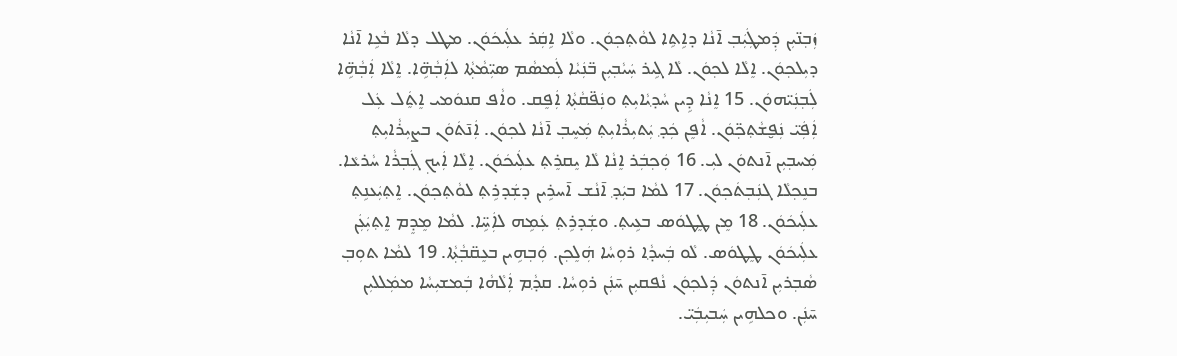ܙܲܒ݂ܢ̈ܝܼܢ ܕܲܡܛܲܝܲܒ݂ ܐ̄ܢܵܐ ܕܐܹܬܹܐ ܠܘܵܬ݂ܟ݂ܘܿܢ. ܘܠܵܐ ܐܹܩܲܪ ܥܠܲܝܟܿܘܿܢ. ܡܛܠ ܕܠܵܐ ܒܵܥܹܐ ܐ̄ܢܵܐ ܕܝܼܠܟ݂ܘܿܢ. ܐܸܠܵܐ ܠܟ݂ܘܿܢ. ܠܵܐ ܓܹܝܪ ܚܲܝܵܒ݂ܝܼܢ ܒ̈ܢܲܝܵܐ ܠܲܡܣܵܡ ܣܝܼ̈ܡܵܬ݂ܵܐ ܠܐܲܒ݂ܵܗܹ̈ܐ. ܐܸܠܵܐ ܐܲܒ݂ܵܗܹ̈ܐ ܠܲܒ݂ܢܲܝ̈ܗܘܿܢ. 15 ܐܸܢܵܐ ܕܹܝܢ ܚܵܕ݂ܝܵܐܝܼܬ݂ ܘܢܲܦ̈ܩܵܬ݂ܵܐ ܐܲܦܸܩ. ܘܐܵܦ ܩܢܘܿܡܝ ܐܸܬܸܿܠ ܥܲܠ ܐܲܦܲܝ̈ ܢܲܦ̮ܫܵܬ݂ܟ݂̈ܘܿܢ. ܐܵܦܸܢ ܟܲܕ݂ ܝܲܬܝܼܪܵܐܝܼܬ݂ ܡܲܚܸܒ݂ ܐ̄ܢܵܐ ܠܟ݂ܘܿܢ. ܐܲܢ̄ܬܿܘܿܢ ܒܨܝܼܪܵܐܝܼܬ݂ ܡܲܚܒ݂ܝܼܢ ܐ̄ܢܬܘܿܢ ܠܝܼ. 16 ܘܲܟ݂ܒܲܪ ܐܸܢܵܐ ܠܵܐ ܝܸܩܪܸܬ݂ ܥܠܲܝܟܿܘܿܢ. ܐܸܠܵܐ ܐܲܝܟ݂ ܓܲܒ݂ܪܵܐ ܚܵܪܥܵܐ. ܒܢܸܟ݂ܠܵܐ ܓܢܲܒ݂ܬܿܟ݂ܘܿܢ. 17 ܠܡܵܐ ܒܝܲܕ݂ ܐ̄ܢܵܫ ܐ̄ܚܪܹܝܢ ܕܫܲܕܪܹܬ݂ ܠܘܵܬ݂ܟ݂ܘܿܢ. ܐܸܬ݂ܝܲܥܢܹܬ݂ ܥܠܲܝܟܿܘܿܢ. 18 ܡܸܢ ܛܸܛܘܿܣ ܒܥܹܝܬ݂. ܘܫܲܕܪܹܬ݂ ܥܲܡܹܗ ܠܐܲܚܹ̈ܐ. ܠܡܵܐ ܡܸܕܸܡ ܐܸܬ݂ܝܲܥܲܢ ܥܠܲܝܟܿܘܿܢ ܛܸܛܘܿܣ. ܠܵܘ ܒܲܚܕ݂ܵܐ ܪܘܼܚܵܐ ܗܲܠܸܟ݂ܢ. ܘܲܒ݂ܗܹܝܢ ܒܥܸܩ̈ܒ݂ܵܬ݂ܵܐ. 19 ܠܡܵܐ ܬܘܼܒ݂ ܣܵܒ݂ܪܝܼܢ ܐ̄ܢܬܘܿܢ ܕܲܠܟ݂ܘܿܢ ܢܵܦܩܝܼܢ ܚ̄ܢܲܢ ܪܘܼܚܵܐ. ܩܕ݂ܵܡ ܐܲܠܵܗܵܐ ܒܲܡܫܝܼܚܵܐ ܡܡܲܠܠܝܼܢ ܚ̄ܢܲܢ. ܘܟܠܗܹܝܢ ܚܲܒܝܼܒܲܝ̈.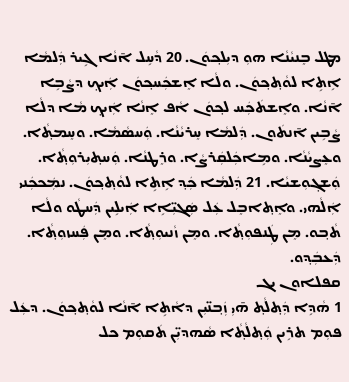ܡܛܠ ܒܸܢܝܵܢܵܐ ܗܘܼ ܕܝܼܠܟ݂ܘܿܢ. 20 ܕܵܚܹܠ ܐ̄ܢܵܐ ܓܹܝܪ ܕܲܠܡܵܐ ܐܹܬܹܐ ܠܘܵܬ݂ܟ݂ܘܿܢ. ܘܠܵܐ ܐܸܫܟܲܚܟ݂ܘܿܢ ܐܲܝܟ݂ ܕܨܵܒܹܐ ܐ̄ܢܵܐ. ܘܐܸܫܬܿܟܲܚ ܠܟ݂ܘܿܢ ܐܵܦ ܐܸܢܵܐ ܐܲܝܟ݂ ܡܵܐ ܕܠܵܐ ܨܵܒܹܝܢ ܐ̄ܢܬܿܘܢ. ܕܲܠܡܵܐ ܚܸܪܝܵܢܵܐ. ܘܲܚܣܵܡܵܐ. ܘܚܸܡܬ݂ܵܐ. ܘܥܸܨܝܵܢܵܐ. ܘܡܹܐܟܲܠܩܲܪܨܵܐ. ܘܪܸܛܢܵܐ. ܘܲܚܬ݂ܝܼܪܘܼܬ݂ܵܐ. ܘܲܫܓ݂ܘܼܫܝܵܐ. 21 ܕܲܠܡܵܐ ܟܲܕ݂ ܐܹܬܹܐ ܠܘܵܬ݂ܟ݂ܘܿܢ. ܢܡܲܟܟܲܢܝ ܐܲܠܵܗܝ. ܘܐܸܬ݂ܐܒܸܠ ܥܲܠ ܣܲܓܝܼ̈ܐܹܐ ܐܲܝܠܹܝܢ ܕܲܚܛܵܘ ܘܠܵܐ ܬܵܒ݂ܘ. ܡܸܢ ܛܲܢܦܘܼܬ݂ܵܐ. ܘܡܸܢ ܙܵܢܝܘܼܬ݂ܵܐ. ܘܡܸܢ ܦܲܚܙܘܼܬ݂ܵܐ. ܕܲܥܒܲܕ݂ܘ.
ܩܦܠܐܘܢ ܝܓ
1 ܗܵܕܹܐ ܕܲܬ݂ܠܵܬ݂ ܗ̄ܝܼ ܙܲܒ݂ܢ̈ܝܼܢ ܕܐܵܬܹܐ ܐ̄ܢܵܐ ܠܘܵܬ݂ܟ݂ܘܿܢ. ܕܥܲܠ ܦܘܼܡ ܬܪܹܝܢ ܘܲܬ݂ܠܵܬ݂ܵܐ ܣܵܗܕܝܼ̈ܢ ܬܿܩܘܼܡ ܟܠ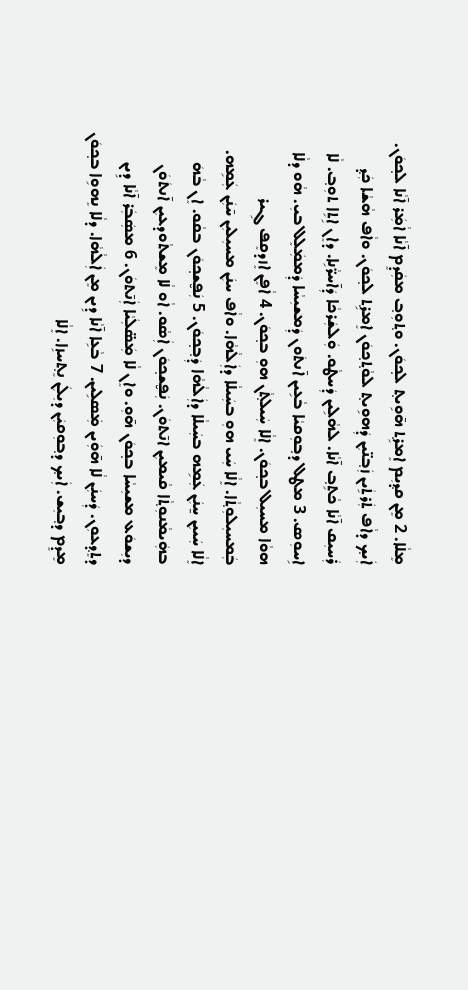ܡܸܠܵܐ. 2 ܡܸܢ ܩܕ݂ܝܼܡ ܐܸܡܪܹܬ݂ ܗ̄ܘܹܝܬ݂ ܠܟ݂ܘܿܢ. ܘܬ݂ܘܼܒ݂ ܡܩܲܕܸܡ ܐ̄ܢܵܐ ܐܵܡܲܪ ܐ̄ܢܵܐ ܠܟ݂ܘܿܢ. ܐܲܝܟ݂ ܕܐܵܦ ܬܲܪܬܹܿܝܢ ܙܲܒ݂ܢ̈ܝܼܢ ܕܲܗܘܹܝܬ݂ ܠܘܵܬ݂ܟ݂ܘܿܢ ܐܸܡܪܹܬ݂ ܠܟ݂ܘܿܢ. ܘܐܵܦ ܗܵܫܵܐ ܟܲܕ݂ ܪܲܚܝܼܩ ܐ̄ܢܵܐ ܟܵܬܹܒ݂ ܐ̄ܢܵܐ. ܠܗܵܠܹܝܢ ܕܲܚܛܵܘ. ܘܲܠܫܲܪܟܵܐ ܕܲܐ̄ܚܪ̈ܵܢܹܐ. ܕܐܸܢ ܐܹܬܹܐ ܬܘܼܒ݂. ܠܵܐ ܐܹܚܘܼܣ. 3 ܡܛܠ ܕܒ݂ܘܼܩܝܵܐ ܒܵܥܹܝܢ ܐ̄ܢܬܿܘܢ ܕܲܡܫܝܼܚܵܐ ܕܲܡܡܲܠܸܠ ܒܝܼ. ܗܵܘ ܕܠܵܐ ܗܘܵܐ ܡܚܝܼܠ ܒܟ݂ܘܿܢ. ܐܸܠܵܐ ܚܲܝܠܬ݂ܵܢ ܗܘܼ ܒܟ݂ܘܿܢ. 4 ܐܵܦܸܢ ܐܸܙܕܩܸܦ ܓܹܝܪ ܒܲܡܚܝܼܠܘܼܬ݂ܵܐ. ܐܸܠܵܐ ܚܲܝ ܗܘܼ ܒܚܲܝܠܵܐ ܕܐܲܠܵܗܵܐ. ܘܐܵܦ ܚܢܲܢ ܡܚܝܼܠܝܼܢ ܚ̄ܢܲܢ ܥܲܡܹܗ. ܐܸܠܵܐ ܚܲܝܝܼܢ ܚ̱ܢܲܢ ܥܲܡܹܗ ܒܚܲܝܠܵܐ ܕܐܲܠܵܗܵܐ ܕܲܒ݂ܟ݂ܘܿܢ. 5 ܢܲܦ̮ܫܟ݂ܘܿܢ ܒܩܵܘ. ܐܸܢ ܒܵܗܿ ܒܗܲܝܡܵܢܘܼܬ݂ܵܐ ܩܵܝܡܝܼܢ ܐܢ̄ܬܘܿܢ. ܢܲܦ̮ܫܟ݂ܘܿܢ ܐܲܣܵܘ. ܐܵܘ ܠܵܐ ܡܸܫܬܵܘܕܥܝܼܢ ܐ̄ܢܬܿܘܿܢ ܕܝܼܫܘܿܥ ܡܫܝܼܚܵܐ ܒܟ݂ܘܿܢ ܗ̄ܘܼ. ܘܐܸܢ ܠܵܐ ܡܲܣ̈ܠܲܝܵܐ ܐܲܢ̄ܬܘܿܢ. 6 ܡܣܲܒܲܪ ܐ̄ܢܵܐ ܕܹܝܢ ܕܬܸܕ݂ܥܘܼܢ. ܕܲܚܢܲܢ ܠܵܐ ܗ̄ܘܲܝܢ ܡܲܣܠܹܝܢ. 7 ܒܵܥܹܐ ܐ̄ܢܵܐ ܕܹܝܢ ܡܸܢ ܐܲܠܵܗܵܐ. ܕܠܵܐ ܢܸܗܘܹܐ ܒܟ݂ܘܿܢ ܡܸܕܸܡ ܕܒ݂ܝܼܫ. ܐܲܝܟ݂ ܕܒ݂ܘܼܩܝܲܢ ܕܝܼܠܲܢ ܢܸܬ݂ܚܙܹܐ. ܐܸܠܵܐ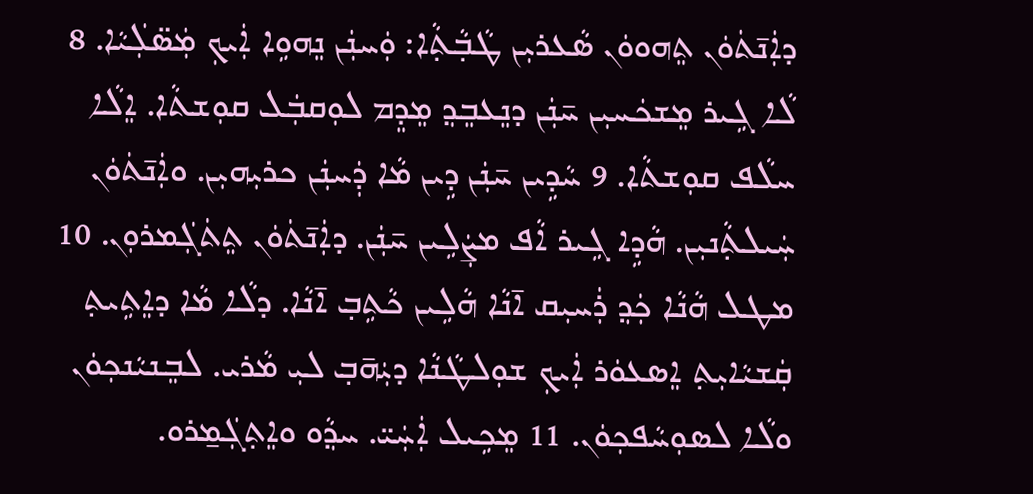ܕܐܲܢ̄ܬܿܘܿܢ ܬܸܗܘܘܿܢ ܣܵܥܪܝܼܢ ܛܵܒ݂ܵܬ݂ܵܐ: ܘܲܚܢܲܢ ܢܸܗܘܹܐ ܐܲܝܟ݂ ܡܲܣ̈ܠܲܝܵܐ. 8 ܠܵܐ ܓܹܝܪ ܡܸܫܟܿܚܝܼܢ ܚ̄ܢܲܢ ܕܢܸܥܒܸܕ݂ ܡܸܕܸܡ ܠܘܼܩܒܲܠ ܩܘܼܫܬܵܐ. ܐܸܠܵܐ ܚܠܵܦ ܩܘܼܫܬܵܐ. 9 ܚܵܕܹܝܢ ܚ̄ܢܲܢ ܕܹܝܢ ܡܵܐ ܕܲܚܢܲܢ ܟܪܝܼܗܝܼܢ. ܘܐܲܢ̄ܬܿܘܿܢ ܚܲܝܠܬ݂ܵܢܝܼܢ. ܗܵܕܹܐ ܓܹܝܪ ܐܵܦ ܡܨܲܠܹܝܢ ܚ̄ܢܲܢ. ܕܐܲܢ̄ܬܿܘܿܢ ܬܸܬܿܓܲܡܪܘܼܢ. 10 ܡܛܠ ܗܵܢܵܐ ܟܲܕ݂ ܪܲܚܝܼܩ ܐ̄ܢܵܐ ܗܵܠܹܝܢ ܟܵܬܹܒ݂ ܐ̄ܢܵܐ. ܕܠܵܐ ܡܵܐ ܕܐܸܬܹܝܬ݂ ܩܲܫܝܵܐܝܼܬ݂ ܐܸܣܥܘܿܪ ܐܲܝܟ݂ ܫܘܼܠܛܵܢܵܐ ܕܝܲܗ̄ܒ݂ ܠܝܼ ܡܵܪܝ. ܠܒܸܢܝܵܢܟ݂ܘܿܢ ܘܠܵܐ ܠܣܘܼܚܵܦܟ݂ܘܿܢ. 11 ܡܸܟܹܝܠ ܐܲܚܲܝ̈. ܚܕ݂ܵܘ ܘܐܸܬ݂ܓܲܡ̱ܪܘ.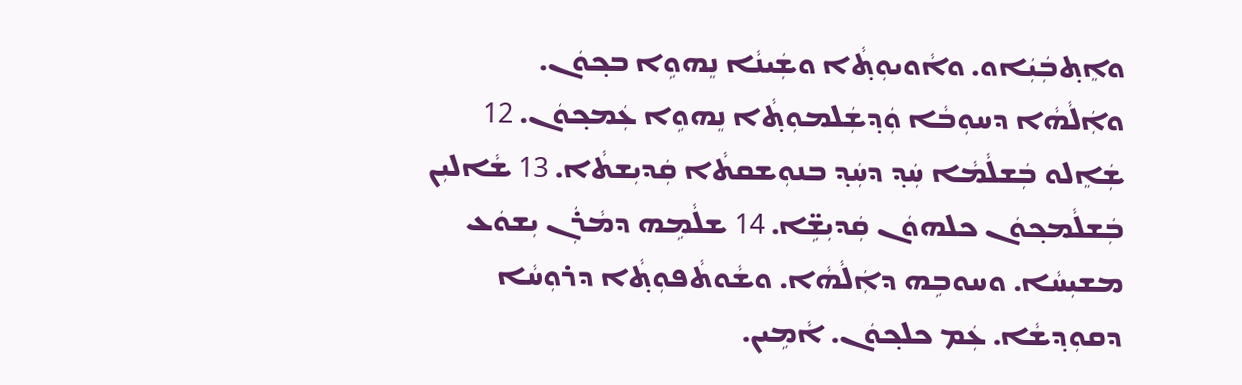ܘܐܸܬ݂ܒܲܝܲܐܘ. ܘܐܵܘܝܘܼܬ݂ܵܐ ܘܫܲܝܢܵܐ ܢܸܗܘܹܐ ܒܟ݂ܘܿܢ. ܘܐܲܠܵܗܵܐ ܕܚܘܼܒܵܐ ܘܲܕ݂ܫܲܠܡܘܼܬ݂ܵܐ ܢܸܗܘܹܐ ܥܲܡܟ݂ܘܿܢ. 12 ܫܲܐܸܠܘ ܒܲܫܠܵܡܵܐ ܚܲܕ݂ ܕܚܲܕ݂ ܒܢܘܼܫܩܬܵܐ ܩܲܕܝܼܫܬܵܐ. 13 ܫܵܐܠܝܼܢ ܒܲܫܠܵܡܟ݂ܘܿܢ ܟܠܗܘܿܢ ܩܲܕܝܼܫܹ̈ܐ. 14 ܫܠܵܡܹܗ ܕܡܵܪܲܢ ܝܼܫܘܿܥ ܡܫܝܼܚܵܐ. ܘܚܘܒܹܗ ܕܐܲܠܵܗܵܐ. ܘܫܵܘܬܵܦܘܼܬ݂ܵܐ ܕܪܘܼܚܵܐ ܕܩܘܼܕ݂ܫܵܐ. ܥܲܡ ܟܠܟ݂ܘܿܢ. ܐܵܡܹܝܢ.